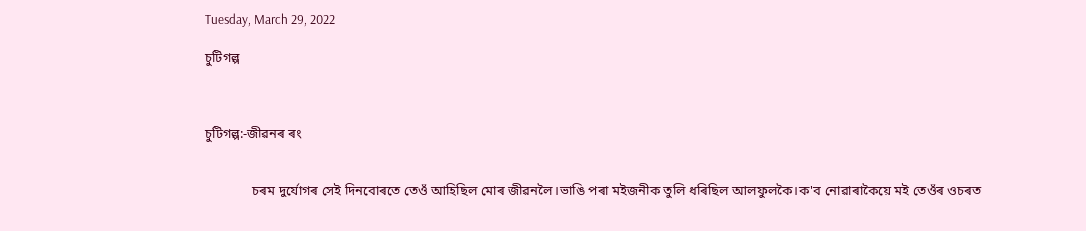Tuesday, March 29, 2022

চুটিগল্প



চুটিগল্প:-জীৱনৰ ৰং


              চৰম দুৰ্যোগৰ সেই দিনবোৰতে তেওঁ আহিছিল মোৰ জীৱনলৈ।ভাঙি পৰা মইজনীক তুলি ধৰিছিল আলফুলকৈ।ক'ব নোৱাৰাকৈয়ে মই তেওঁৰ ওচৰত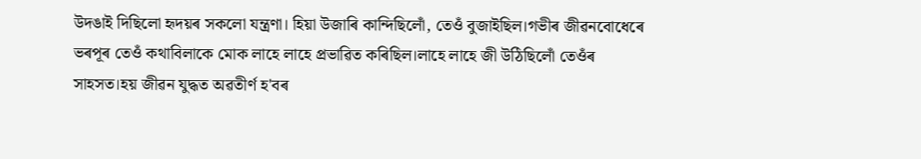উদঙাই দিছিলো হৃদয়ৰ সকলো যন্ত্ৰণা। হিয়া উজাৰি কান্দিছিলোঁ, তেওঁ বুজাইছিল।গভীৰ জীৱনবোধেৰে ভৰপূৰ তেওঁ কথাবিলাকে মোক লাহে লাহে প্ৰভাৱিত কৰিছিল।লাহে লাহে জী উঠিছিলোঁ তেওঁৰ সাহসত।হয় জীৱন যুদ্ধত অৱতীৰ্ণ হ'বৰ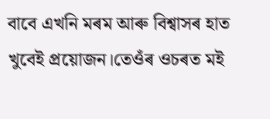বাবে এখনি মৰম আৰু বিশ্বাসৰ হাত খুবেই প্ৰয়োজন।তেওঁৰ ওচৰত মই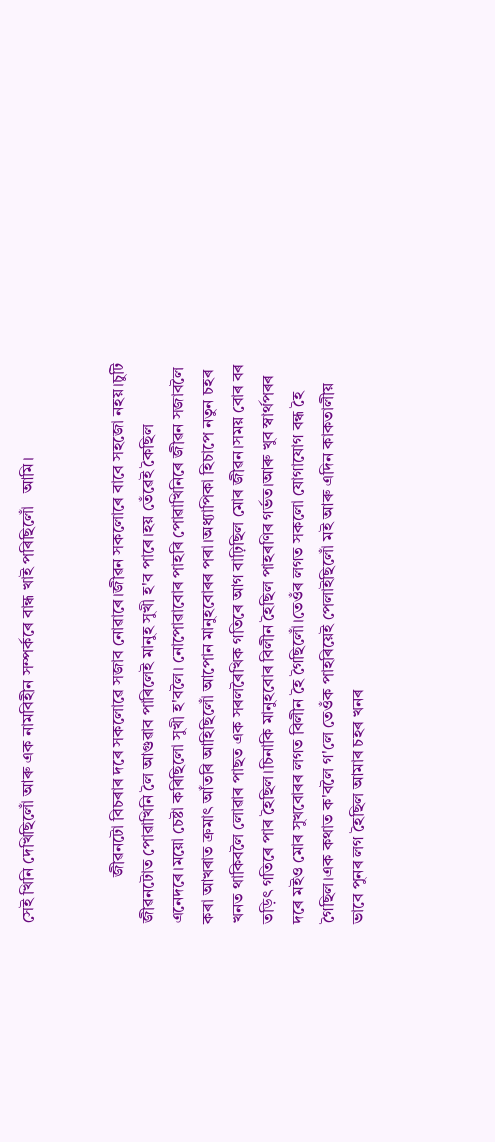সেই খিনি দেখিছিলোঁ আৰু এক নামবিহীন সম্পৰ্কৰে বান্ধ খাই পৰিছিলোঁ   আমি।


           জীৱনটো বিচৰাৰ দৰে সকলোৱে সজাব নোৱাৰে।জীৱন সকলোৰে বাবে সহজো নহয়।চুটি জীৱনটোত পোৱাখিনি লৈ আগুৱাব পাৰিলেই মানুহ সুখী হ'ব পাৰে।হয় তেঁৱেই কৈছিল এনেদৰে।ময়ো চেষ্টা কৰিছিলো সুখী হ'বলৈ। নোপোৱাবোৰ পাহৰি পোৱাখিনিৰে জীৱন সজাবলৈ কৰা আখৰাত ক্ৰমাৎ আঁতৰি আহিছিলোঁ আপোন মানুহবোৰৰ পৰা।অধ্যাপিকা হিচাপে নতুন চহৰ খনত থাকিবলৈ লোৱাৰ পাছত এক সৰলৰৈখিক গতিৰে আগ বাঢ়িছিল মোৰ জীৱন।সময় বোৰ বৰ তড়িৎ গতিৰে পাৰ হৈছিল।চিনাকি মানুহবোৰ বিলীন হৈছিল পাহৰণিৰ গৰ্ভত।আৰু খুব স্বার্থপৰৰ দৰে মইও মোৰ সুখবোৰৰ লগত বিলীন হৈ গৈছিলোঁ।তেওঁৰ লগত সকলো যোগাযোগ বন্ধ হৈ গৈছিল।এক কথাত ক'বলৈ গ'লে তেওঁক পাহৰিয়েই পেলাইছিলোঁ মই আৰু এদিন কাকতালীয় ভাবে পুনৰ লগ হৈছিল আমাৰ চহৰ খনৰ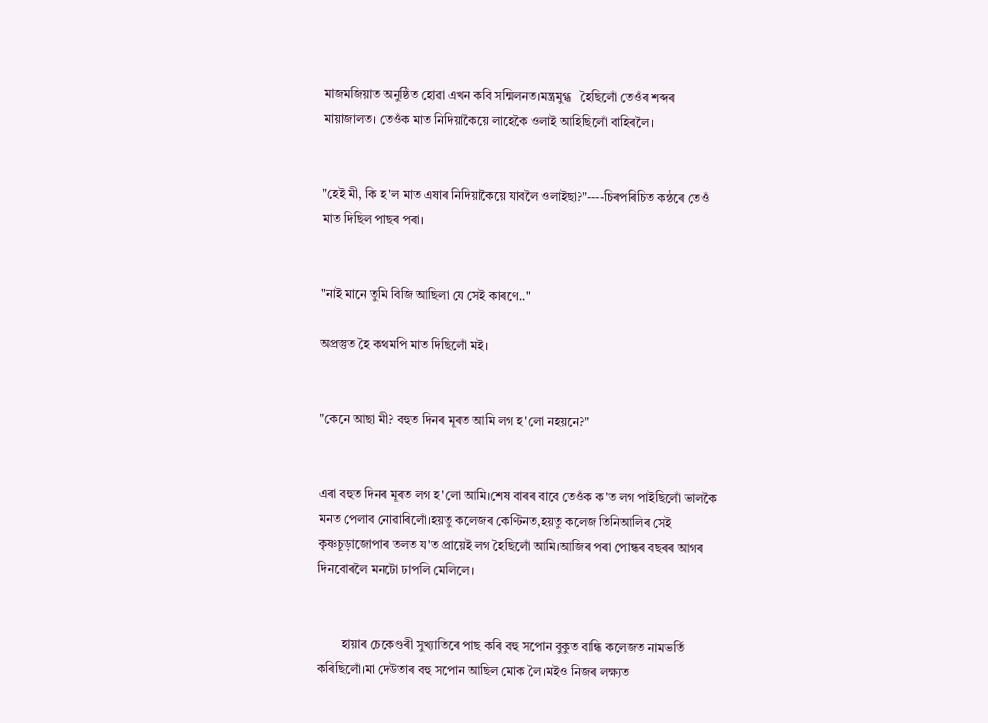মাজমজিয়াত অনুষ্ঠিত হোৱা এখন কবি সন্মিলনত।মন্ত্ৰমুগ্ধ   হৈছিলোঁ তেওঁৰ শব্দৰ মায়াজালত। তেওঁক মাত নিদিয়াকৈয়ে লাহেকৈ ওলাই আহিছিলোঁ বাহিৰলৈ।


"হেই মী, কি হ'ল মাত এষাৰ নিদিয়াকৈয়ে যাবলৈ ওলাইছা?"----চিৰপৰিচিত কন্ঠৰে তেওঁ মাত দিছিল পাছৰ পৰা।


"নাই মানে তুমি বিজি আছিলা যে সেই কাৰণে.."

অপ্ৰস্তুত হৈ কথমপি মাত দিছিলোঁ মই।


"কেনে আছা মী? বহুত দিনৰ মূৰত আমি লগ হ'লো নহয়নে?"


এৰা বহুত দিনৰ মূৰত লগ হ'লো আমি।শেষ বাৰৰ বাবে তেওঁক ক'ত লগ পাইছিলোঁ ভালকৈ মনত পেলাব নোৱাৰিলোঁ।হয়তু কলেজৰ কেণ্টিনত,হয়তু কলেজ তিনিআলিৰ সেই কৃষ্ণচূড়াজোপাৰ তলত য'ত প্ৰায়েই লগ হৈছিলোঁ আমি।আজিৰ পৰা পোন্ধৰ বছৰৰ আগৰ দিনবোৰলৈ মনটো ঢাপলি মেলিলে।


        হায়াৰ চেকেণ্ডৰী সুখ্যাতিৰে পাছ কৰি বহু সপোন বুকুত বান্ধি কলেজত নামভৰ্তি কৰিছিলোঁ।মা দেউতাৰ বহু সপোন আছিল মোক লৈ।মইও নিজৰ লক্ষ্যত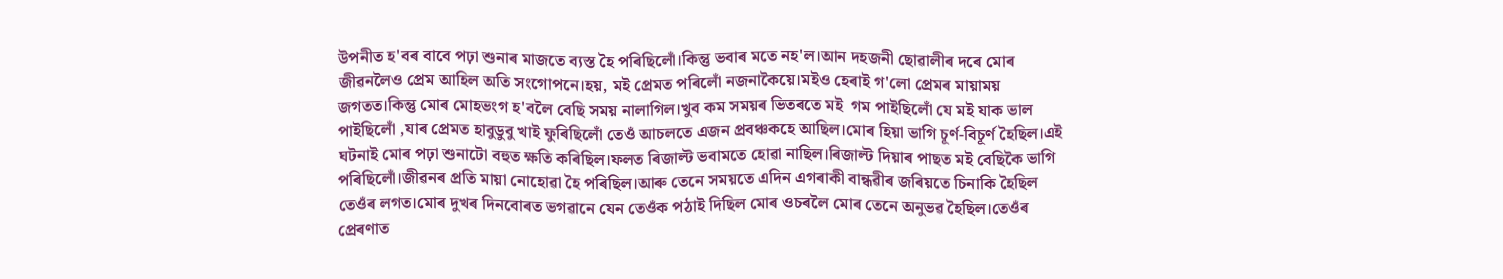উপনীত হ'বৰ বাবে পঢ়া শুনাৰ মাজতে ব্যস্ত হৈ পৰিছিলোঁ।কিন্তু ভবাৰ মতে নহ'ল।আন দহজনী ছোৱালীৰ দৰে মোৰ জীৱনলৈও প্ৰেম আহিল অতি সংগোপনে।হয়, মই প্ৰেমত পৰিলোঁ নজনাকৈয়ে।মইও হেৰাই গ'লো প্ৰেমৰ মায়াময় জগতত।কিন্তু মোৰ মোহভংগ হ'বলৈ বেছি সময় নালাগিল।খুব কম সময়ৰ ভিতৰতে মই  গম পাইছিলোঁ যে মই যাক ভাল পাইছিলোঁ ,যাৰ প্ৰেমত হাবুডুবু খাই ফুৰিছিলোঁ তেওঁ আচলতে এজন প্ৰবঞ্চকহে আছিল।মোৰ হিয়া ভাগি চূৰ্ণ-বিচূৰ্ণ হৈছিল।এই ঘটনাই মোৰ পঢ়া শুনাটো বহুত ক্ষতি কৰিছিল।ফলত ৰিজাল্ট ভবামতে হোৱা নাছিল।ৰিজাল্ট দিয়াৰ পাছত মই বেছিকৈ ভাগি পৰিছিলোঁ।জীৱনৰ প্ৰতি মায়া নোহোৱা হৈ পৰিছিল।আৰু তেনে সময়তে এদিন এগৰাকী বান্ধৱীৰ জৰিয়তে চিনাকি হৈছিল তেওঁৰ লগত।মোৰ দুখৰ দিনবোৰত ভগৱানে যেন তেওঁক পঠাই দিছিল মোৰ ওচৰলৈ মোৰ তেনে অনুভৱ হৈছিল।তেওঁৰ প্ৰেৰণাত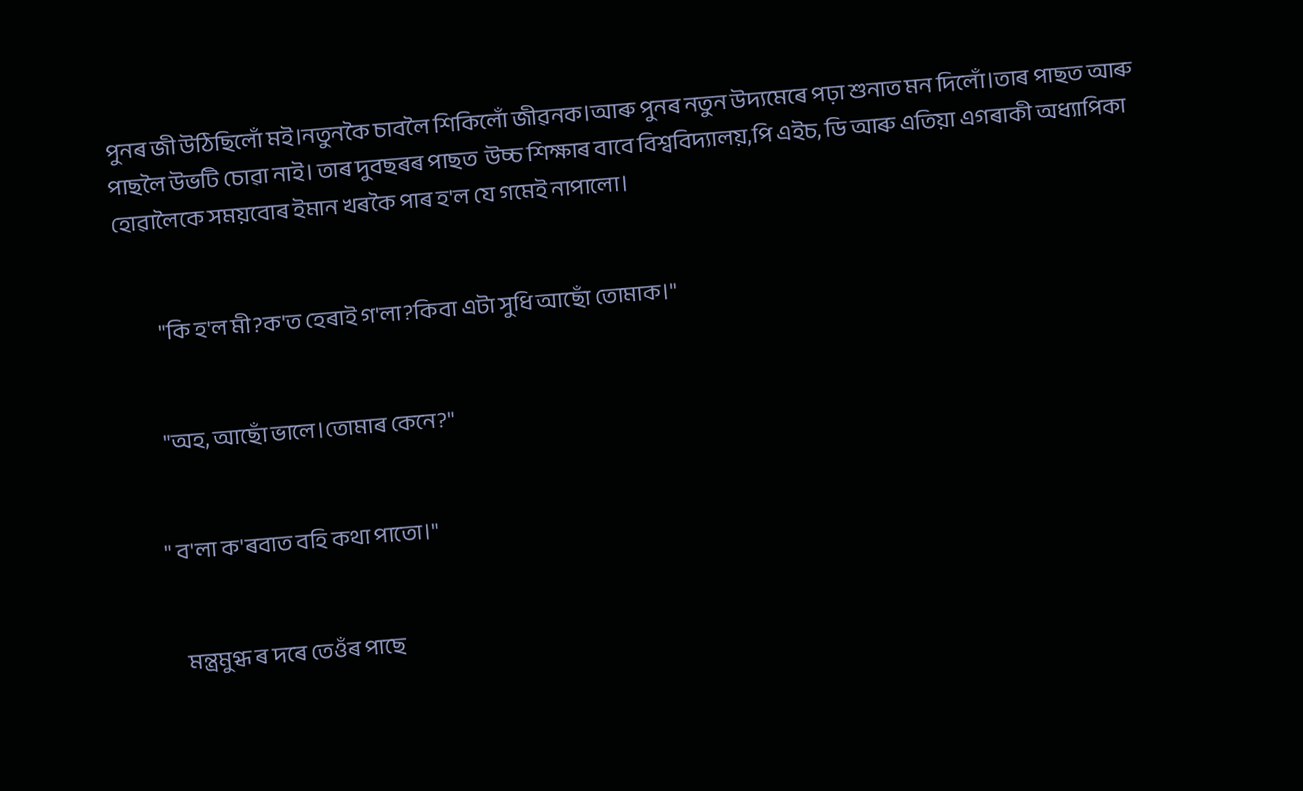পুনৰ জী উঠিছিলোঁ মই।নতুনকৈ চাবলৈ শিকিলোঁ জীৱনক।আৰু পুনৰ নতুন উদ্যমেৰে পঢ়া শুনাত মন দিলোঁ।তাৰ পাছত আৰু পাছলৈ উভটি চোৱা নাই। তাৰ দুবছৰৰ পাছত  উচ্চ শিক্ষাৰ বাবে বিশ্ববিদ্যালয়,পি এইচ, ডি আৰু এতিয়া এগৰাকী অধ্যাপিকা হোৱালৈকে সময়বোৰ ইমান খৰকৈ পাৰ হ'ল যে গমেই নাপালো।


          "কি হ'ল মী?ক'ত হেৰাই গ'লা?কিবা এটা সুধি আছোঁ তোমাক।"


         "অহ, আছোঁ ভালে।তোমাৰ কেনে?"


       " ব'লা ক'ৰবাত বহি কথা পাতো।"


           মন্ত্ৰমুগ্ধ ৰ দৰে তেওঁৰ পাছে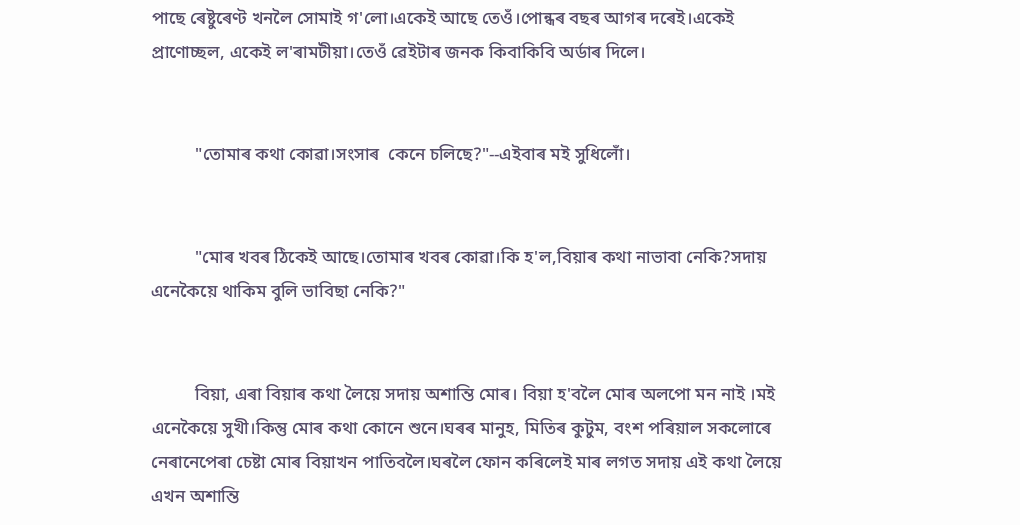পাছে ৰেষ্টুৰেণ্ট খনলৈ সোমাই গ'লো।একেই আছে তেওঁ।পোন্ধৰ বছৰ আগৰ দৰেই।একেই প্ৰাণোচ্ছল, একেই ল'ৰামটীয়া।তেওঁ ৱেইটাৰ জনক কিবাকিবি অৰ্ডাৰ দিলে।


          "তোমাৰ কথা কোৱা।সংসাৰ  কেনে চলিছে?"--এইবাৰ মই সুধিলোঁ।


          "মোৰ খবৰ ঠিকেই আছে।তোমাৰ খবৰ কোৱা।কি হ'ল,বিয়াৰ কথা নাভাবা নেকি?সদায় এনেকৈয়ে থাকিম বুলি ভাবিছা নেকি?"


          বিয়া, এৰা বিয়াৰ কথা লৈয়ে সদায় অশান্তি মোৰ। বিয়া হ'বলৈ মোৰ অলপো মন নাই ।মই এনেকৈয়ে সুখী।কিন্তু মোৰ কথা কোনে শুনে।ঘৰৰ মানুহ, মিতিৰ কুটুম, বংশ পৰিয়াল সকলোৰে নেৰানেপেৰা চেষ্টা মোৰ বিয়াখন পাতিবলৈ।ঘৰলৈ ফোন কৰিলেই মাৰ লগত সদায় এই কথা লৈয়ে এখন অশান্তি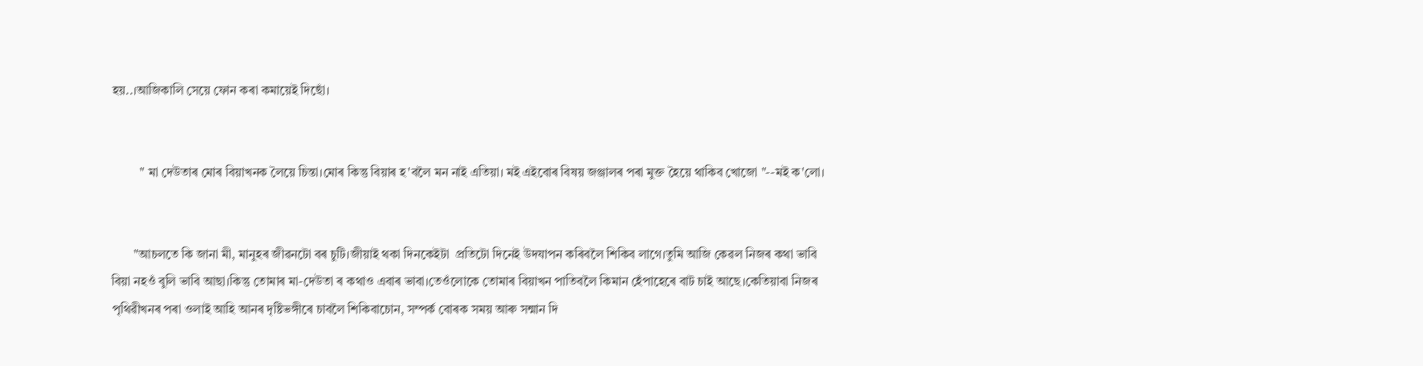হয়..।আজিকালি সেয়ে ফোন কৰা কমায়েই দিছোঁ।


         " মা দেউতাৰ মোৰ বিয়াখনক লৈয়ে চিন্তা।মোৰ কিন্তু বিয়াৰ হ'বলৈ মন নাই এতিয়া। মই এইবোৰ বিষয় জঞ্জালৰ পৰা মুক্ত হৈয়ে থাকিব খোজো "--মই ক'লো।


       "আচলতে কি জানা মী, মানুহৰ জীৱনটো বৰ চুটি।জীয়াই থকা দিনকেইটা  প্ৰতিটো দিনেই উদযাপন কৰিবলৈ শিকিব লাগে।তুমি আজি কেৱল নিজৰ কথা ভাবি বিয়া নহওঁ বুলি ভাবি আছা।কিন্তু তোমাৰ মা-দেউতা ৰ কথাও এবাৰ ভাবা।তেওঁলোকে তোমাৰ বিয়াখন পাতিবলৈ কিমান হেঁপাহেৰে বাট চাই আছে।কেতিয়াবা নিজৰ পৃথিৱীখনৰ পৰা ওলাই আহি আনৰ দৃষ্টিভঙ্গীৰে চাবলৈ শিকিবাচোন, সম্পৰ্ক বোৰক সময় আৰু সন্মান দি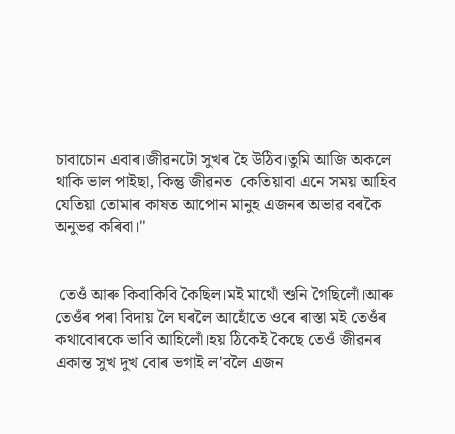চাবাচোন এবাৰ।জীৱনটো সুখৰ হৈ উঠিব।তুমি আজি অকলে থাকি ভাল পাইছা, কিন্তু জীৱনত  কেতিয়াবা এনে সময় আহিব যেতিয়া তোমাৰ কাষত আপোন মানুহ এজনৰ অভাৱ বৰকৈ অনুভৱ কৰিবা।"


 তেওঁ আৰু কিবাকিবি কৈছিল।মই মাথোঁ শুনি গৈছিলোঁ।আৰু তেওঁৰ পৰা বিদায় লৈ ঘৰলৈ আহোঁতে ওৰে ৰাস্তা মই তেওঁৰ কথাবোৰকে ভাবি আহিলোঁ।হয় ঠিকেই কৈছে তেওঁ জীৱনৰ একান্ত সুখ দুখ বোৰ ভগাই ল'বলৈ এজন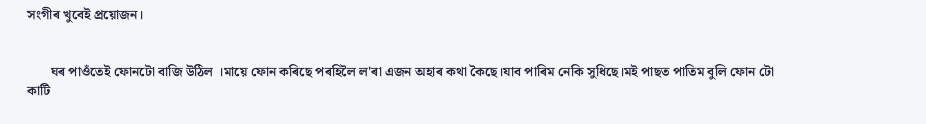সংগীৰ খুবেই প্ৰয়োজন।


       ঘৰ পাওঁতেই ফোনটো বাজি উঠিল ।মায়ে ফোন কৰিছে পৰহিলৈ ল'ৰা এজন অহাৰ কথা কৈছে।যাব পাৰিম নেকি সুধিছে।মই পাছত পাতিম বুলি ফোন টো কাটি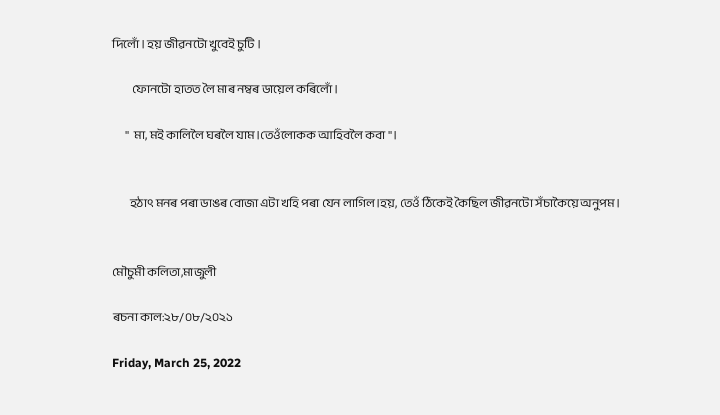দিলোঁ। হয় জীৱনটো খুবেই চুটি ।

         ফোনটো হাতত লৈ মাৰ নম্বৰ ডায়েল কৰিলোঁ।

      "  মা, মই কালিলৈ ঘৰলৈ যাম।তেওঁলোকক আহিবলৈ কবা"।


        হঠাৎ মনৰ পৰা ডাঙৰ বোজা এটা খহি পৰা যেন লাগিল।হয়, তেওঁ ঠিকেই কৈছিল জীৱনটো সঁচাকৈয়ে অনুপম।


মৌচুমী কলিতা,মাজুলী

ৰচনা কাল:২৮/০৮/২০২১

Friday, March 25, 2022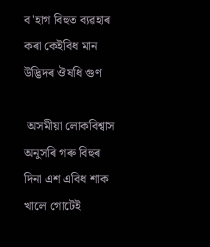ব'হাগ বিহুত ব্যৱহাৰ কৰা কেইবিধ মান উদ্ভিদৰ ঔষধি গুণ

 অসমীয়া লোকবিশ্বাস অনুসৰি গৰু বিহুৰ দিনা এশ এবিধ শাক খালে গোটেই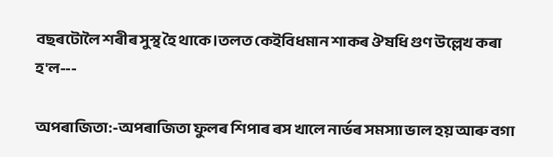বছৰটোলৈ শৰীৰ সুস্থ হৈ থাকে।তলত কেইবিধমান শাকৰ ঔষধি গুণ উল্লেখ কৰা হ'ল---

অপৰাজিতা:-অপৰাজিতা ফুলৰ শিপাৰ ৰস খালে নাৰ্ভৰ সমস্যা ভাল হয় আৰু বগা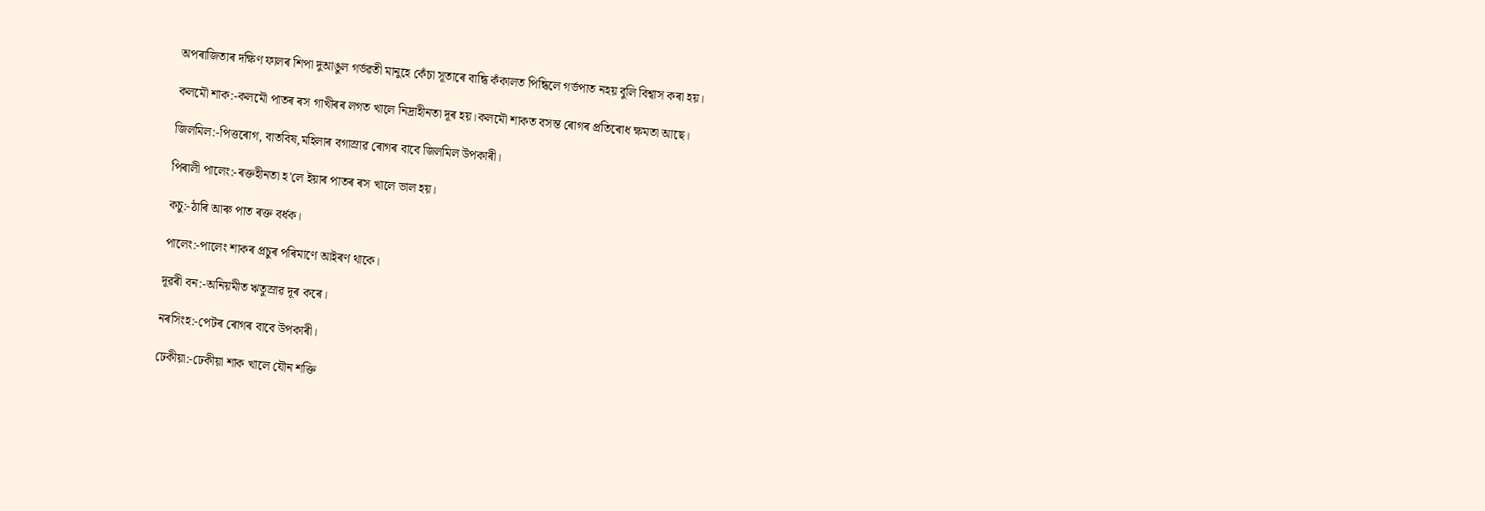অপৰাজিতাৰ দক্ষিণ ফালৰ শিপা দুআঙুল গৰ্ভৱতী মানুহে কেঁচা সূতাৰে বান্ধি কঁকালত পিন্ধিলে গৰ্ভপাত নহয় বুলি বিশ্বাস কৰা হয়।

কলমৌ শাক:-কলমৌ পাতৰ ৰস গাখীৰৰ লগত খালে নিদ্ৰাহীনতা দূৰ হয়।কলমৌ শাকত বসন্ত ৰোগৰ প্ৰতিৰোধ ক্ষমতা আছে।

জিলমিল:-পিত্তৰোগ, বাতবিষ,মহিলাৰ বগাস্ৰাৱ ৰোগৰ বাবে জিলমিল উপকাৰী।

পিৰালী পালেং:-ৰক্তহীনতা হ'লে ইয়াৰ পাতৰ ৰস খালে ভাল হয়।

কচু:-ঠাৰি আৰু পাত ৰক্ত বৰ্ধক।

পালেং:-পালেং শাকৰ প্ৰচুৰ পৰিমাণে আইৰণ থাকে।

দূৱৰী বন:-অনিয়মীত ঋতুস্ৰাৱ দূৰ কৰে।

নৰসিংহ:-পেটৰ ৰোগৰ বাবে উপকাৰী।

ঢেকীয়া:-ঢেকীয়া শাক খালে যৌন শক্তি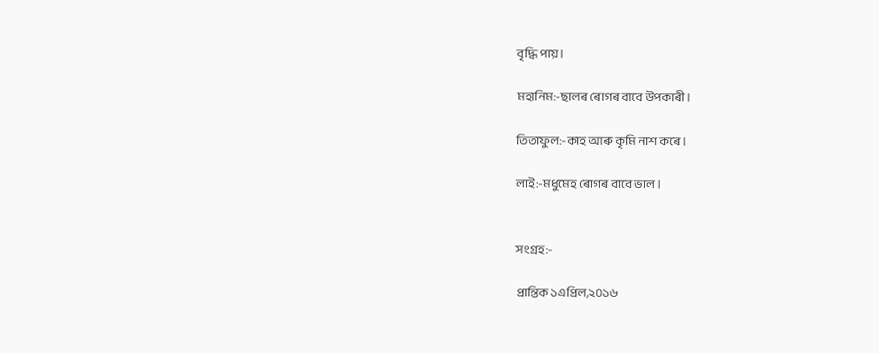বৃদ্ধি পায়।

মহানিম:-ছালৰ ৰোগৰ বাবে উপকাৰী।

তিতাফুল:-কাহ আৰু কৃমি নাশ কৰে।

লাই:-মধুমেহ ৰোগৰ বাবে ভাল ।


সংগ্ৰহ:-

প্ৰান্তিক ১এপ্ৰিল,২০১৬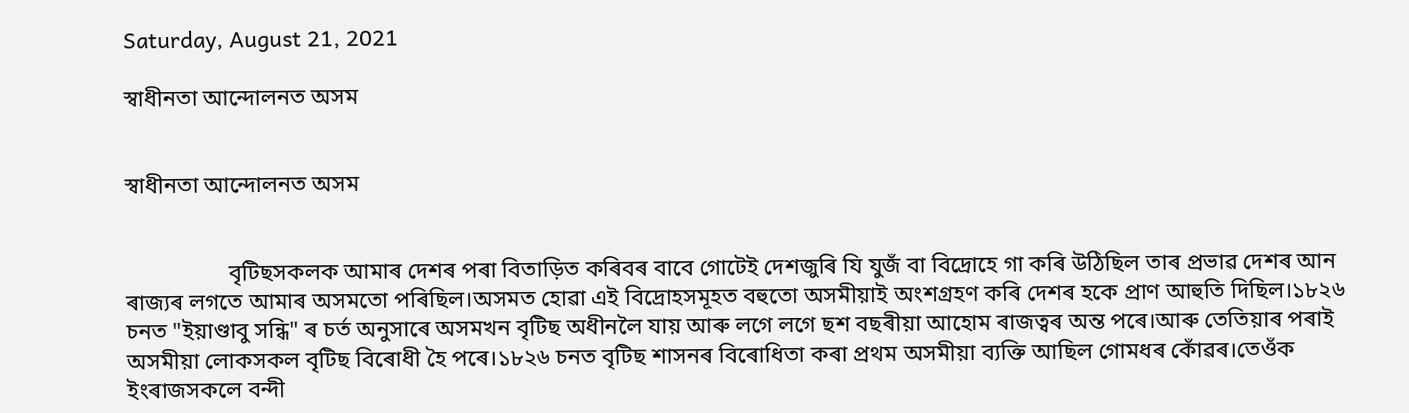Saturday, August 21, 2021

স্বাধীনতা আন্দোলনত অসম


স্বাধীনতা আন্দোলনত অসম


                  বৃটিছসকলক আমাৰ দেশৰ পৰা বিতাড়িত কৰিবৰ বাবে গোটেই দেশজুৰি যি যুজঁ বা বিদ্ৰোহে গা কৰি উঠিছিল তাৰ প্ৰভাৱ দেশৰ আন ৰাজ্যৰ লগতে আমাৰ অসমতো পৰিছিল।অসমত হোৱা এই বিদ্রোহসমূহত বহুতো অসমীয়াই অংশগ্ৰহণ কৰি দেশৰ হকে প্ৰাণ আহুতি দিছিল।১৮২৬ চনত "ইয়াণ্ডাবু সন্ধি" ৰ চৰ্ত অনুসাৰে অসমখন বৃটিছ অধীনলৈ যায় আৰু লগে লগে ছশ বছৰীয়া আহোম ৰাজত্বৰ অন্ত পৰে।আৰু তেতিয়াৰ পৰাই অসমীয়া লোকসকল বৃটিছ বিৰোধী হৈ পৰে।১৮২৬ চনত বৃটিছ শাসনৰ বিৰোধিতা কৰা প্ৰথম অসমীয়া ব্যক্তি আছিল গোমধৰ কোঁৱৰ।তেওঁক ইংৰাজসকলে বন্দী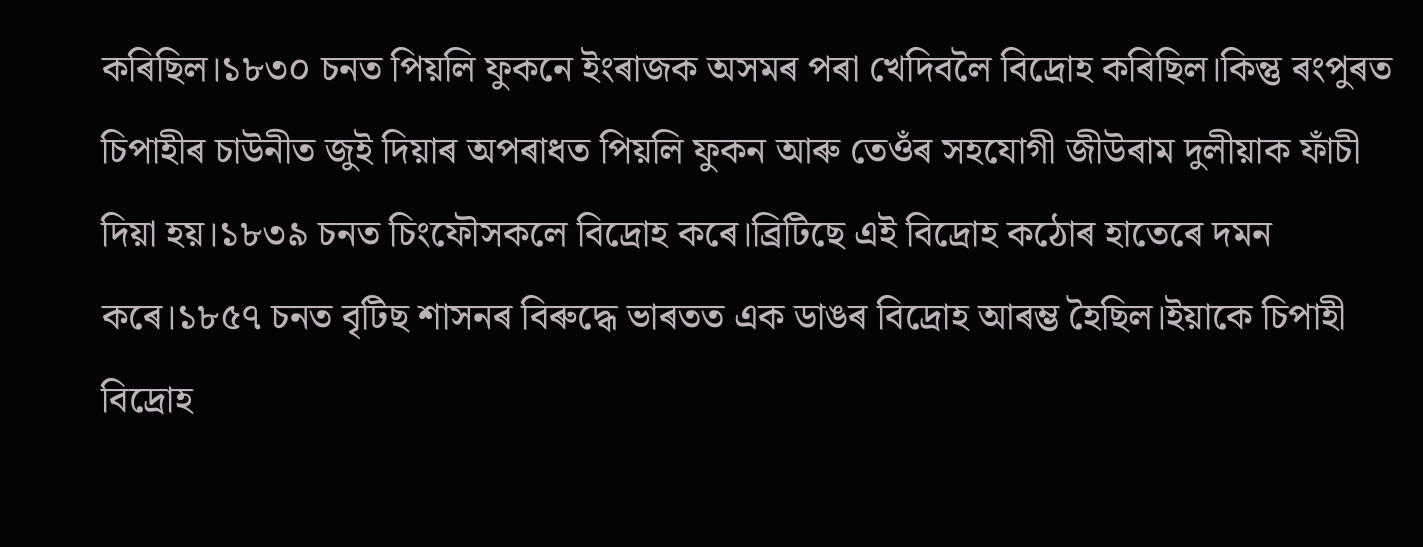কৰিছিল।১৮৩০ চনত পিয়লি ফুকনে ইংৰাজক অসমৰ পৰা খেদিবলৈ বিদ্রোহ কৰিছিল।কিন্তু ৰংপুৰত চিপাহীৰ চাউনীত জুই দিয়াৰ অপৰাধত পিয়লি ফুকন আৰু তেওঁৰ সহযোগী জীউৰাম দুলীয়াক ফাঁচী দিয়া হয়।১৮৩৯ চনত চিংফৌসকলে বিদ্ৰোহ কৰে।ব্ৰিটিছে এই বিদ্ৰোহ কঠোৰ হাতেৰে দমন কৰে।১৮৫৭ চনত বৃটিছ শাসনৰ বিৰুদ্ধে ভাৰতত এক ডাঙৰ বিদ্ৰোহ আৰম্ভ হৈছিল।ইয়াকে চিপাহী বিদ্ৰোহ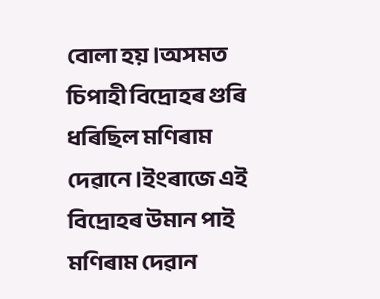বোলা হয়।অসমত চিপাহী বিদ্ৰোহৰ গুৰি ধৰিছিল মণিৰাম দেৱানে।ইংৰাজে এই বিদ্রোহৰ উমান পাই মণিৰাম দেৱান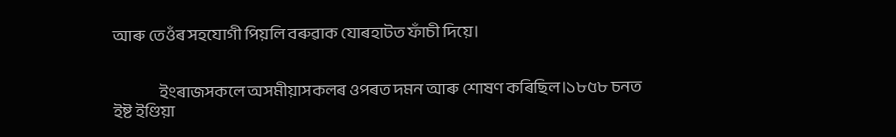আৰু তেওঁৰ সহযোগী পিয়লি বৰুৱাক যোৰহাটত ফাঁচী দিয়ে।


                ইংৰাজসকলে অসমীয়াসকলৰ ওপৰত দমন আৰু শোষণ কৰিছিল।১৮৫৮ চনত ইষ্ট ইণ্ডিয়া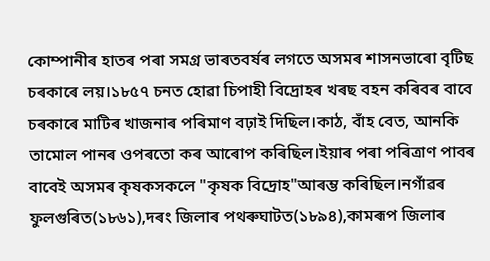কোম্পানীৰ হাতৰ পৰা সমগ্ৰ ভাৰতবৰ্ষৰ লগতে অসমৰ শাসনভাৰো বৃটিছ চৰকাৰে লয়।১৮৫৭ চনত হোৱা চিপাহী বিদ্ৰোহৰ খৰছ বহন কৰিবৰ বাবে চৰকাৰে মাটিৰ খাজনাৰ পৰিমাণ বঢ়াই দিছিল।কাঠ, বাঁহ বেত, আনকি তামোল পানৰ ওপৰতো কৰ আৰোপ কৰিছিল।ইয়াৰ পৰা পৰিত্ৰাণ পাবৰ বাবেই অসমৰ কৃষকসকলে "কৃষক বিদ্ৰোহ"আৰম্ভ কৰিছিল।নগাঁৱৰ ফুলগুৰিত(১৮৬১),দৰং জিলাৰ পথৰুঘাটত(১৮৯৪),কামৰূপ জিলাৰ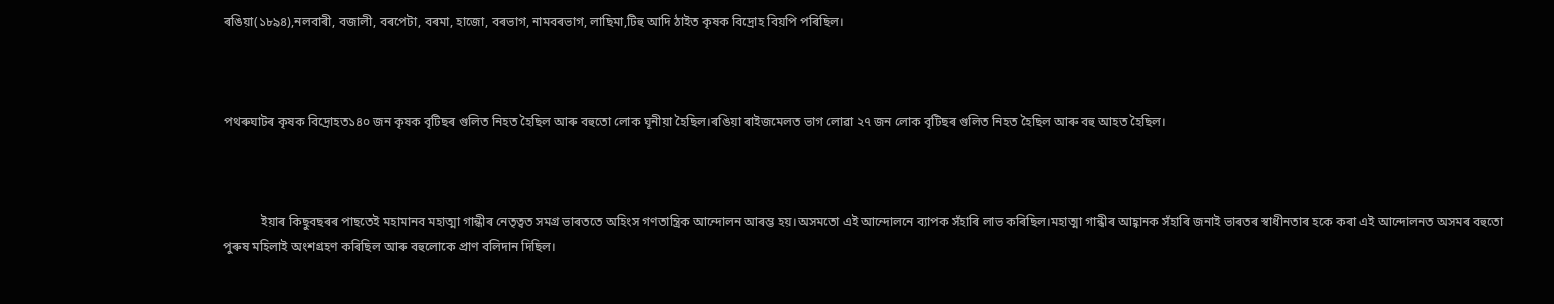ৰঙিয়া(১৮৯৪),নলবাৰী, বজালী, বৰপেটা, বৰমা, হাজো, বৰভাগ, নামবৰভাগ, লাছিমা,টিহু আদি ঠাইত কৃষক বিদ্রোহ বিয়পি পৰিছিল।



পথৰুঘাটৰ কৃষক বিদ্ৰোহত১৪০ জন কৃষক বৃটিছৰ গুলিত নিহত হৈছিল আৰু বহুতো লোক ঘূনীয়া হৈছিল।ৰঙিয়া ৰাইজমেলত ভাগ লোৱা ২৭ জন লোক বৃটিছৰ গুলিত নিহত হৈছিল আৰু বহু আহত হৈছিল।



            ইয়াৰ কিছুবছৰৰ পাছতেই মহামানব মহাত্মা গান্ধীৰ নেতৃত্বত সমগ্ৰ ভাৰততে অহিংস গণতান্ত্ৰিক আন্দোলন আৰম্ভ হয়।অসমতো এই আন্দোলনে ব্যাপক সঁহাৰি লাভ কৰিছিল।মহাত্মা গান্ধীৰ আহ্বানক সঁহাৰি জনাই ভাৰতৰ স্বাধীনতাৰ হকে কৰা এই আন্দোলনত অসমৰ বহুতো পুৰুষ মহিলাই অংশগ্ৰহণ কৰিছিল আৰু বহুলোকে প্ৰাণ বলিদান দিছিল।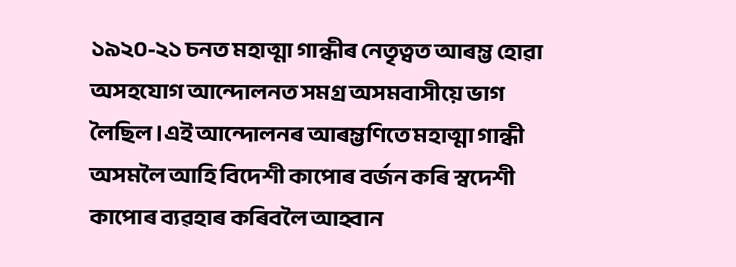১৯২০-২১ চনত মহাত্মা গান্ধীৰ নেতৃত্বত আৰম্ভ হোৱা অসহযোগ আন্দোলনত সমগ্ৰ অসমবাসীয়ে ভাগ লৈছিল।এই আন্দোলনৰ আৰম্ভণিতে মহাত্মা গান্ধী অসমলৈ আহি বিদেশী কাপোৰ বৰ্জন কৰি স্বদেশী কাপোৰ ব্যৱহাৰ কৰিবলৈ আহ্বান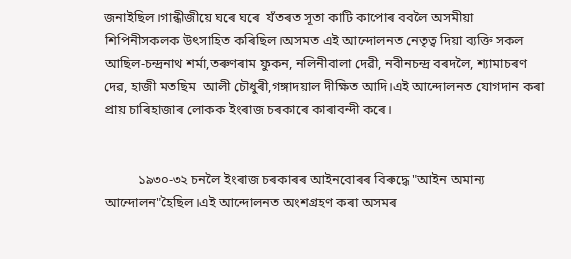জনাইছিল।গান্ধীজীয়ে ঘৰে ঘৰে  যঁতৰত সূতা কাটি কাপোৰ ববলৈ অসমীয়া শিপিনীসকলক উৎসাহিত কৰিছিল।অসমত এই আন্দোলনত নেতৃত্ব দিয়া ব্যক্তি সকল আছিল-চন্দ্ৰনাথ শৰ্মা,তৰুণৰাম ফুকন, নলিনীবালা দেৱী, নবীনচন্দ্ৰ বৰদলৈ, শ্যামাচৰণ দেৱ, হাজী মতছিম  আলী চৌধুৰী,গঙ্গাদয়াল দীক্ষিত আদি।এই আন্দোলনত যোগদান কৰা প্ৰায় চাৰিহাজাৰ লোকক ইংৰাজ চৰকাৰে কাৰাবন্দী কৰে।


          ১৯৩০-৩২ চনলৈ ইংৰাজ চৰকাৰৰ আইনবোৰৰ বিৰুদ্ধে "আইন অমান্য আন্দোলন"হৈছিল।এই আন্দোলনত অংশগ্ৰহণ কৰা অসমৰ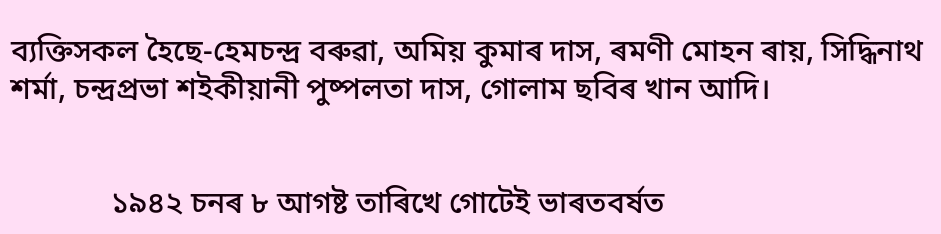ব্যক্তিসকল হৈছে-হেমচন্দ্ৰ বৰুৱা, অমিয় কুমাৰ দাস, ৰমণী মোহন ৰায়, সিদ্ধিনাথ শৰ্মা, চন্দ্ৰপ্ৰভা শইকীয়ানী পুষ্পলতা দাস, গোলাম ছবিৰ খান আদি।


             ১৯৪২ চনৰ ৮ আগষ্ট তাৰিখে গোটেই ভাৰতবৰ্ষত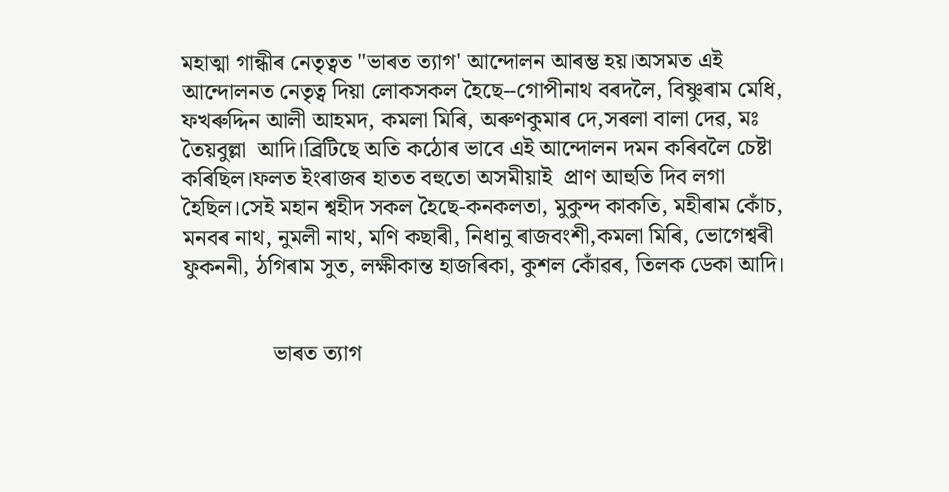মহাত্মা গান্ধীৰ নেতৃত্বত "ভাৰত ত্যাগ' আন্দোলন আৰম্ভ হয়।অসমত এই আন্দোলনত নেতৃত্ব দিয়া লোকসকল হৈছে--গোপীনাথ বৰদলৈ, বিষ্ণুৰাম মেধি, ফখৰুদ্দিন আলী আহমদ, কমলা মিৰি, অৰুণকুমাৰ দে,সৰলা বালা দেৱ, মঃ তৈয়বুল্লা  আদি।ব্ৰিটিছে অতি কঠোৰ ভাবে এই আন্দোলন দমন কৰিবলৈ চেষ্টা কৰিছিল।ফলত ইংৰাজৰ হাতত বহুতো অসমীয়াই  প্ৰাণ আহুতি দিব লগা হৈছিল।সেই মহান শ্বহীদ সকল হৈছে-কনকলতা, মুকুন্দ কাকতি, মহীৰাম কোঁচ, মনবৰ নাথ, নুমলী নাথ, মণি কছাৰী, নিধানু ৰাজবংশী,কমলা মিৰি, ভোগেশ্বৰী ফুকননী, ঠগিৰাম সুত, লক্ষীকান্ত হাজৰিকা, কুশল কোঁৱৰ, তিলক ডেকা আদি।


                ভাৰত ত্যাগ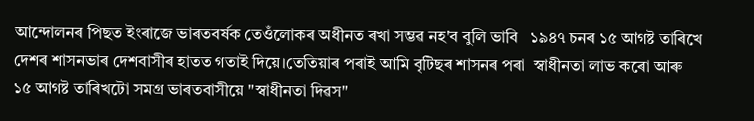আন্দোলনৰ পিছত ইংৰাজে ভাৰতবৰ্ষক তেওঁলোকৰ অধীনত ৰখা সম্ভৱ নহ'ব বুলি ভাবি   ১৯৪৭ চনৰ ১৫ আগষ্ট তাৰিখে দেশৰ শাসনভাৰ দেশবাসীৰ হাতত গতাই দিয়ে।তেতিয়াৰ পৰাই আমি বৃটিছৰ শাসনৰ পৰা  স্বাধীনতা লাভ কৰো আৰু ১৫ আগষ্ট তাৰিখটো সমগ্ৰ ভাৰতবাসীয়ে "স্বাধীনতা দিৱস"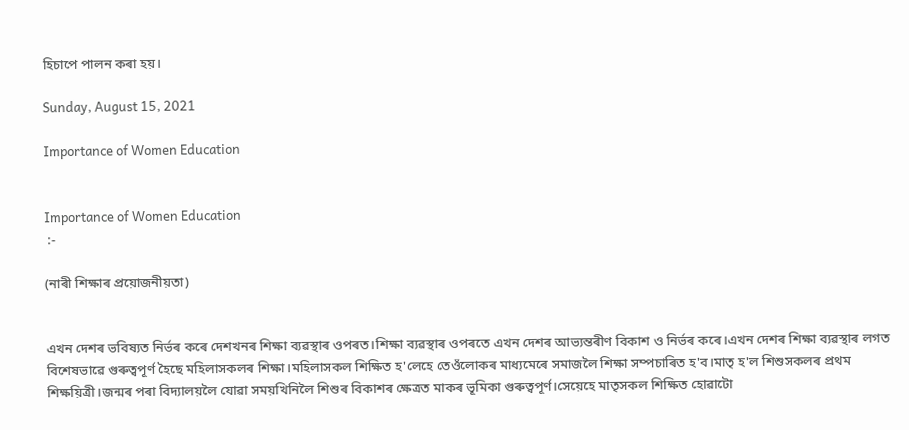হিচাপে পালন কৰা হয়।

Sunday, August 15, 2021

Importance of Women Education


Importance of Women Education
 :-

(নাৰী শিক্ষাৰ প্ৰয়োজনীয়তা)


এখন দেশৰ ভবিষ্যত নিৰ্ভৰ কৰে দেশখনৰ শিক্ষা ব্যৱস্থাৰ ওপৰত।শিক্ষা ব্যৱস্থাৰ ওপৰতে এখন দেশৰ আভ্যন্তৰীণ বিকাশ ও নিৰ্ভৰ কৰে।এখন দেশৰ শিক্ষা ব্যৱস্থাৰ লগত বিশেষভাৱে গুৰুত্বপূৰ্ণ হৈছে মহিলাসকলৰ শিক্ষা।মহিলাসকল শিক্ষিত হ'লেহে তেওঁলোকৰ মাধ্যমেৰে সমাজলৈ শিক্ষা সম্পচাৰিত হ'ব।মাতৃ হ'ল শিশুসকলৰ প্ৰথম শিক্ষয়িত্ৰী।জন্মৰ পৰা বিদ্যালয়লৈ যোৱা সময়খিনিলৈ শিশুৰ বিকাশৰ ক্ষেত্ৰত মাকৰ ভূমিকা গুৰুত্বপূৰ্ণ।সেয়েহে মাতৃসকল শিক্ষিত হোৱাটো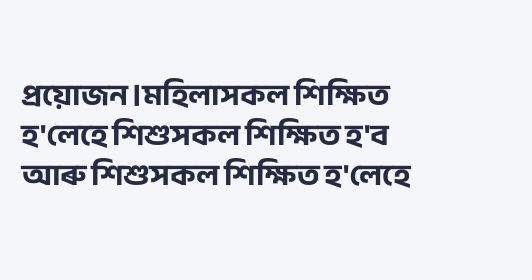প্ৰয়োজন।মহিলাসকল শিক্ষিত হ'লেহে শিশুসকল শিক্ষিত হ'ব আৰু শিশুসকল শিক্ষিত হ'লেহে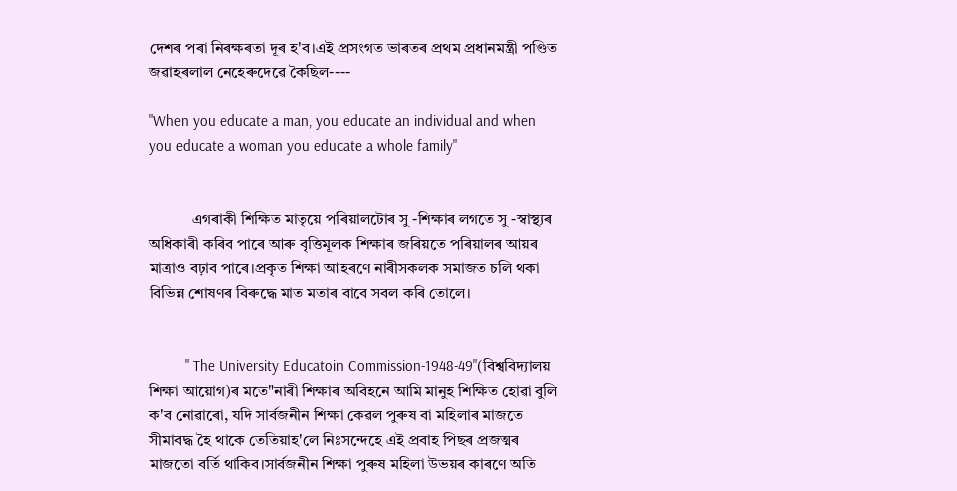দেশৰ পৰা নিৰক্ষৰতা দূৰ হ'ব।এই প্ৰসংগত ভাৰতৰ প্ৰথম প্ৰধানমন্ত্ৰী পণ্ডিত জৱাহৰলাল নেহেৰুদেৱে কৈছিল----

"When you educate a man, you educate an individual and when you educate a woman you educate a whole family"


           এগৰাকী শিক্ষিত মাতৃয়ে পৰিয়ালটোৰ সু -শিক্ষাৰ লগতে সু -স্বাস্থ্যৰ অধিকাৰী কৰিব পাৰে আৰু বৃত্তিমূলক শিক্ষাৰ জৰিয়তে পৰিয়ালৰ আয়ৰ মাত্ৰাও বঢ়াব পাৰে।প্ৰকৃত শিক্ষা আহৰণে নাৰীসকলক সমাজত চলি থকা বিভিন্ন শোষণৰ বিৰুদ্ধে মাত মতাৰ বাবে সবল কৰি তোলে।


         " The University Educatoin Commission-1948-49"(বিশ্ববিদ্যালয় শিক্ষা আয়োগ)ৰ মতে"নাৰী শিক্ষাৰ অবিহনে আমি মানুহ শিক্ষিত হোৱা বুলি ক'ব নোৱাৰো, যদি সাৰ্বজনীন শিক্ষা কেৱল পুৰুষ বা মহিলাৰ মাজতে সীমাবদ্ধ হৈ থাকে তেতিয়াহ'লে নিঃসন্দেহে এই প্ৰবাহ পিছৰ প্ৰজত্মৰ মাজতো বৰ্তি থাকিব।সাৰ্বজনীন শিক্ষা পুৰুষ মহিলা উভয়ৰ কাৰণে অতি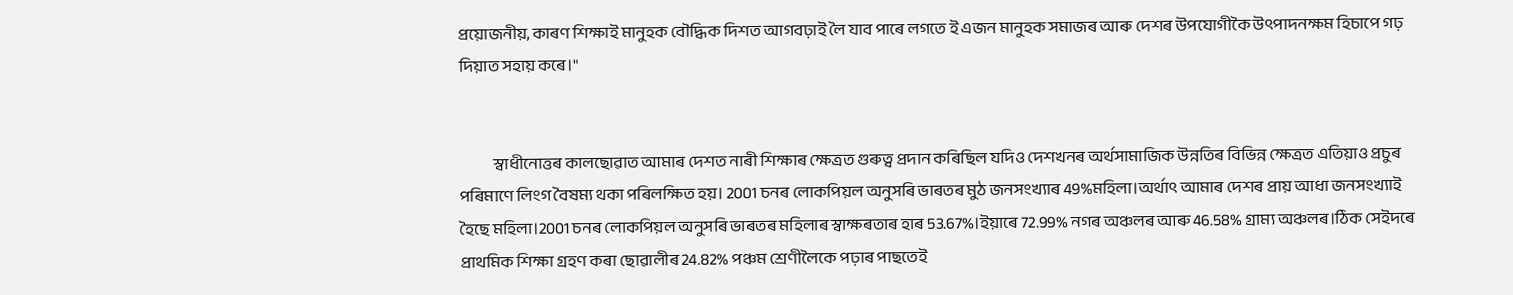প্ৰয়োজনীয়, কাৰণ শিক্ষাই মানুহক বৌদ্ধিক দিশত আগবঢ়াই লৈ যাব পাৰে লগতে ই এজন মানুহক সমাজৰ আৰু দেশৰ উপযোগীকৈ উৎপাদনক্ষম হিচাপে গঢ় দিয়াত সহায় কৰে।"


            স্বাধীনোত্তৰ কালছোৱাত আমাৰ দেশত নাৰী শিক্ষাৰ ক্ষেত্ৰত গুৰুত্ব প্ৰদান কৰিছিল যদিও দেশখনৰ অৰ্থসামাজিক উন্নতিৰ বিভিন্ন ক্ষেত্ৰত এতিয়াও প্ৰচুৰ পৰিমাণে লিংগ বৈষম্য থকা পৰিলক্ষিত হয়। 2001 চনৰ লোকপিয়ল অনুসৰি ভাৰতৰ মুঠ জনসংখ্যাৰ 49%মহিলা।অৰ্থাৎ আমাৰ দেশৰ প্ৰায় আধা জনসংখ্যাই হৈছে মহিলা।2001 চনৰ লোকপিয়ল অনুসৰি ভাৰতৰ মহিলাৰ স্বাক্ষৰতাৰ হাৰ 53.67%।ইয়াৰে 72.99% নগৰ অঞ্চলৰ আৰু 46.58% গ্ৰাম্য অঞ্চলৰ।ঠিক সেইদৰে প্ৰাথমিক শিক্ষা গ্ৰহণ কৰা ছোৱালীৰ 24.82% পঞ্চম শ্ৰেণীলৈকে পঢ়াৰ পাছতেই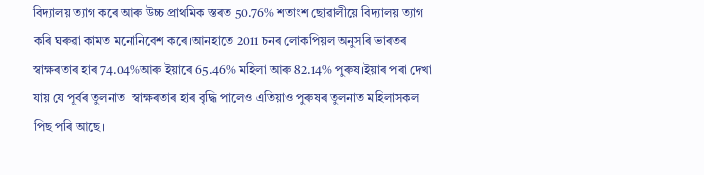বিদ্যালয় ত্যাগ কৰে আৰু উচ্চ প্ৰাথমিক স্তৰত 50.76% শতাংশ ছোৱালীয়ে বিদ্যালয় ত্যাগ কৰি ঘৰুৱা কামত মনোনিবেশ কৰে।আনহাতে 2011 চনৰ লোকপিয়ল অনুসৰি ভাৰতৰ স্বাক্ষৰতাৰ হাৰ 74.04%আৰু ইয়াৰে 65.46% মহিলা আৰু 82.14% পুৰুষ।ইয়াৰ পৰা দেখা যায় যে পূৰ্বৰ তুলনাত  স্বাক্ষৰতাৰ হাৰ বৃদ্ধি পালেও এতিয়াও পুৰুষৰ তুলনাত মহিলাসকল পিছ পৰি আছে।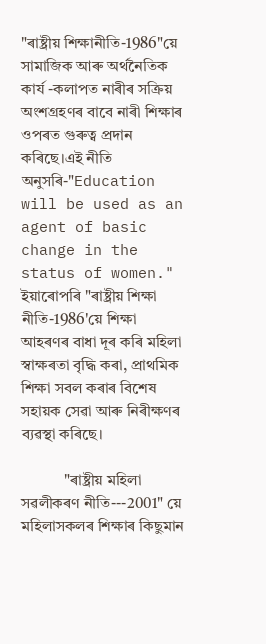"ৰাষ্ট্ৰীয় শিক্ষানীতি-1986"য়ে সামাজিক আৰু অৰ্থনৈতিক কাৰ্য -কলাপত নাৰীৰ সক্ৰিয় অংশগ্ৰহণৰ বাবে নাৰী শিক্ষাৰ ওপৰত গুৰুত্ব প্ৰদান কৰিছে।এই নীতি অনুসৰি-"Education will be used as an agent of basic change in the status of women." ইয়াৰোপৰি "ৰাষ্ট্ৰীয় শিক্ষা নীতি-1986'য়ে শিক্ষা আহৰণৰ বাধা দূৰ কৰি মহিলা স্বাক্ষৰতা বৃদ্ধি কৰা, প্ৰাথমিক শিক্ষা সবল কৰাৰ বিশেষ সহায়ক সেৱা আৰু নিৰীক্ষণৰ ব্যৱস্থা কৰিছে।

           "ৰাষ্ট্ৰীয় মহিলা সৱলীকৰণ নীতি---2001" য়ে মহিলাসকলৰ শিক্ষাৰ কিছুমান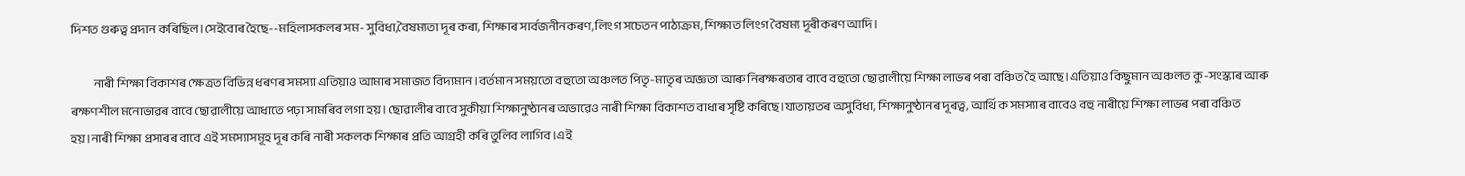দিশত গুৰুত্ব প্ৰদান কৰিছিল।সেইবোৰ হৈছে--মহিলাসকলৰ সম- সুবিধা,বৈষম্যতা দূৰ কৰা, শিক্ষাৰ সাৰ্বজনীনকৰণ,লিংগ সচেতন পাঠ্যক্ৰম, শিক্ষাত লিংগ বৈষম্য দূৰীকৰণ আদি।

           নাৰী শিক্ষা বিকাশৰ ক্ষেত্ৰত বিভিন্ন ধৰণৰ সমস্যা এতিয়াও আমাৰ সমাজত বিদ্যমান।বৰ্তমান সময়তো বহুতো অঞ্চলত পিতৃ-মাতৃৰ অজ্ঞতা আৰু নিৰক্ষৰতাৰ বাবে বহুতো ছোৱালীয়ে শিক্ষা লাভৰ পৰা বঞ্চিত হৈ আছে।এতিয়াও কিছুমান অঞ্চলত কু-সংস্কাৰ আৰু ৰক্ষণশীল মনোভাৱৰ বাবে ছোৱালীয়ে আধাতে পঢ়া সামৰিব লগা হয়। ছোৱালীৰ বাবে সুকীয়া শিক্ষানুষ্ঠানৰ অভাৱেও নাৰী শিক্ষা বিকাশত বাধাৰ সৃষ্টি কৰিছে।যাতায়তৰ অসুবিধা, শিক্ষানুষ্ঠানৰ দূৰত্ব, আৰ্থিক সমস্যাৰ বাবেও বহু নাৰীয়ে শিক্ষা লাভৰ পৰা বঞ্চিত হয়।নাৰী শিক্ষা প্ৰসাৰৰ বাবে এই সমস্যাসমূহ দূৰ কৰি নাৰী সকলক শিক্ষাৰ প্ৰতি আগ্ৰহী কৰি তুলিব লাগিব।এই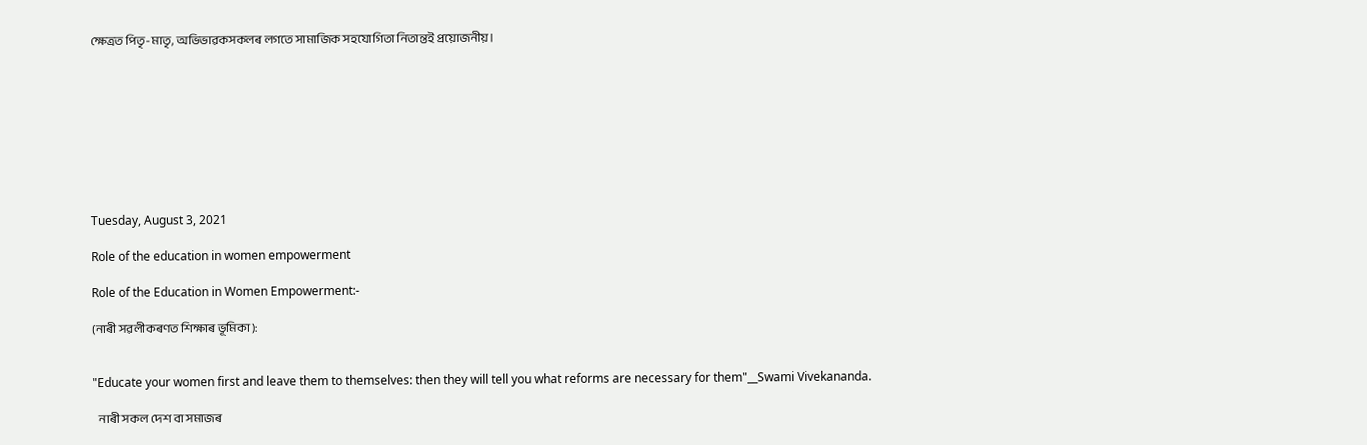ক্ষেত্ৰত পিতৃ-মাতৃ, অভিভাৱকসকলৰ লগতে সামাজিক সহযোগিতা নিতান্তই প্ৰয়োজনীয়।









Tuesday, August 3, 2021

Role of the education in women empowerment

Role of the Education in Women Empowerment:-

(নাৰী সৱলীকৰণত শিক্ষাৰ ভূমিকা):


"Educate your women first and leave them to themselves: then they will tell you what reforms are necessary for them"__Swami Vivekananda.

   নাৰী সকল দেশ বা সমাজৰ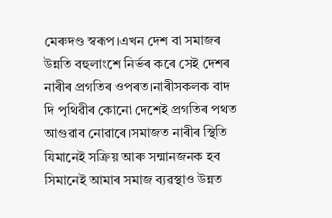মেৰুদণ্ড স্বৰূপ।এখন দেশ বা সমাজৰ উন্নতি বহুলাংশে নিৰ্ভৰ কৰে সেই দেশৰ নাৰীৰ প্ৰগতিৰ ওপৰত।নাৰীসকলক বাদ দি পৃথিৱীৰ কোনো দেশেই প্ৰগতিৰ পথত আগুৱাব নোৱাৰে।সমাজত নাৰীৰ স্থিতি যিমানেই সক্ৰিয় আৰু সন্মানজনক হব সিমানেই আমাৰ সমাজ ব্যৱস্থাও উন্নত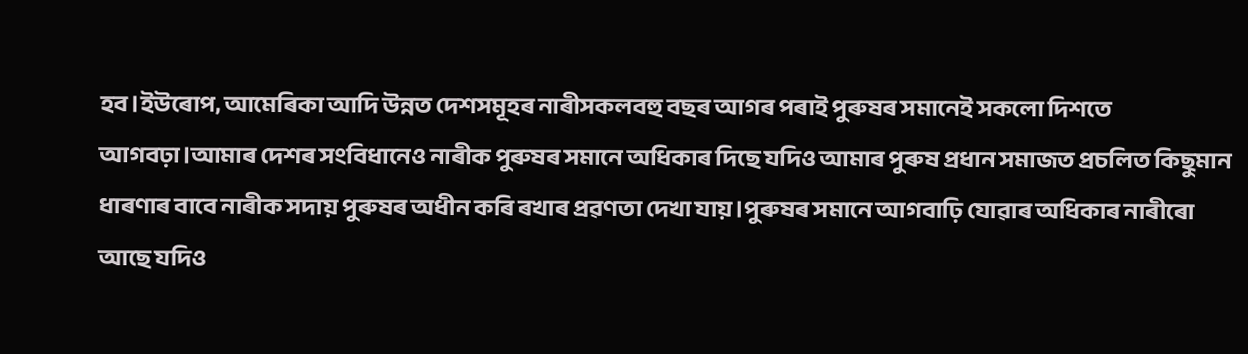হব।ইউৰোপ, আমেৰিকা আদি উন্নত দেশসমূহৰ নাৰীসকলবহু বছৰ আগৰ পৰাই পুৰুষৰ সমানেই সকলো দিশতে আগবঢ়া।আমাৰ দেশৰ সংবিধানেও নাৰীক পুৰুষৰ সমানে অধিকাৰ দিছে যদিও আমাৰ পুৰুষ প্ৰধান সমাজত প্ৰচলিত কিছুমান ধাৰণাৰ বাবে নাৰীক সদায় পুৰুষৰ অধীন কৰি ৰখাৰ প্ৰৱণতা দেখা যায়।পুৰুষৰ সমানে আগবাঢ়ি যোৱাৰ অধিকাৰ নাৰীৰো আছে যদিও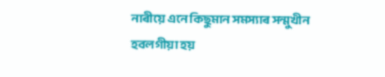নাৰীয়ে এনে কিছুমান সমস্যাৰ সন্মুখীন হবলগীয়া হয়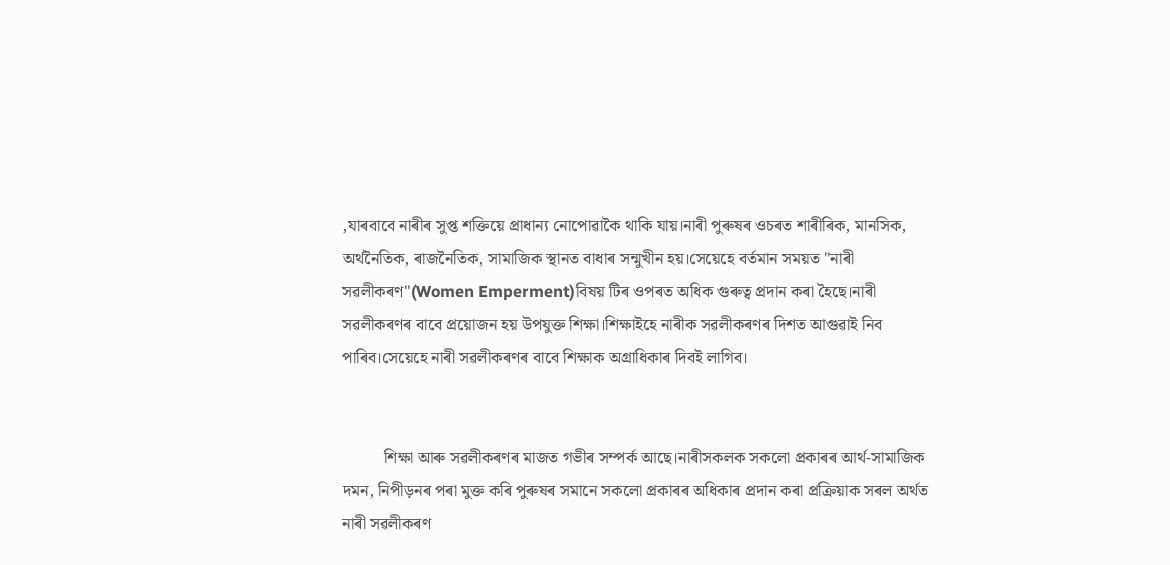,যাৰবাবে নাৰীৰ সুপ্ত শক্তিয়ে প্ৰাধান্য নোপোৱাকৈ থাকি যায়।নাৰী পুৰুষৰ ওচৰত শাৰীৰিক, মানসিক, অৰ্থনৈতিক, ৰাজনৈতিক, সামাজিক স্থানত বাধাৰ সন্মুখীন হয়।সেয়েহে বৰ্তমান সময়ত "নাৰী সৱলীকৰণ"(Women Emperment)বিষয় টিৰ ওপৰত অধিক গুৰুত্ব প্ৰদান কৰা হৈছে।নাৰী সৱলীকৰণৰ বাবে প্ৰয়োজন হয় উপযুক্ত শিক্ষা।শিক্ষাইহে নাৰীক সৱলীকৰণৰ দিশত আগুৱাই নিব পাৰিব।সেয়েহে নাৰী সৱলীকৰণৰ বাবে শিক্ষাক অগ্ৰাধিকাৰ দিবই লাগিব।


          শিক্ষা আৰু সৱলীকৰণৰ মাজত গভীৰ সম্পৰ্ক আছে।নাৰীসকলক সকলো প্ৰকাৰৰ আৰ্থ-সামাজিক দমন, নিপীড়নৰ পৰা মুক্ত কৰি পুৰুষৰ সমানে সকলো প্ৰকাৰৰ অধিকাৰ প্ৰদান কৰা প্ৰক্রিয়াক সৰল অৰ্থত নাৰী সৱলীকৰণ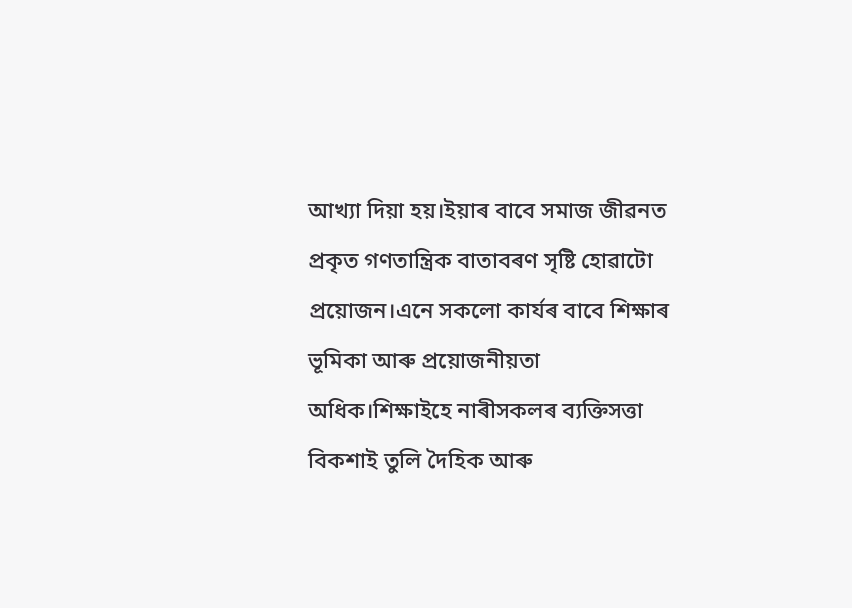আখ্যা দিয়া হয়।ইয়াৰ বাবে সমাজ জীৱনত প্ৰকৃত গণতান্ত্ৰিক বাতাবৰণ সৃষ্টি হোৱাটো প্ৰয়োজন।এনে সকলো কাৰ্যৰ বাবে শিক্ষাৰ ভূমিকা আৰু প্ৰয়োজনীয়তা অধিক।শিক্ষাইহে নাৰীসকলৰ ব্যক্তিসত্তা বিকশাই তুলি দৈহিক আৰু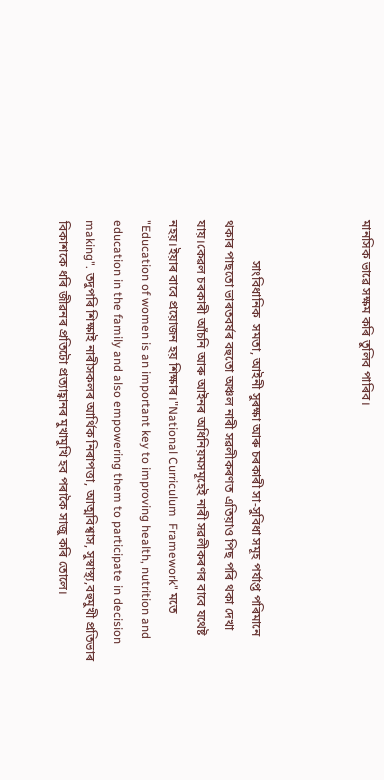মানসিক ভাৱে সক্ষম কৰি তুলিব পাৰিব।



             সাংবিধানিক  সমতা, আইনী সুৰক্ষা আৰু চৰকাৰী সা-সুবিধা সমূহ পৰ্যাপ্ত পৰিমানে থকাৰ পাছতো ভাৰতবর্ষৰ বহুতো অঞ্চল নাৰী সৱলীকৰণত এতিয়াও পিছ পৰি থকা দেখা যায়।কেৱল চৰকাৰী আঁচনি আৰু আইনৰ অধিনিয়মসমূহেই নাৰী সৱলীকৰণৰ বাবে যথেষ্ট নহয়।ইয়াৰ বাবে প্ৰয়োজন হয় শিক্ষাৰ।"National Curriculum  Framework" মতে "Education of women is an important key to improving health, nutrition and education in the family and also empowering them to participate in decision making". তদুপৰি শিক্ষাই নাৰীসকলৰ আৰ্থিক নিৰাপত্তা, আত্মবিশ্বাস, সুস্বাস্থ্য,বহুমুখী প্ৰতিভাৰ বিকাশকে ধৰি জীৱনৰ প্ৰতিটো প্ৰত্যাহ্বানৰ মুখামুখি হব পৰাকৈ সাজু কৰি তোলে।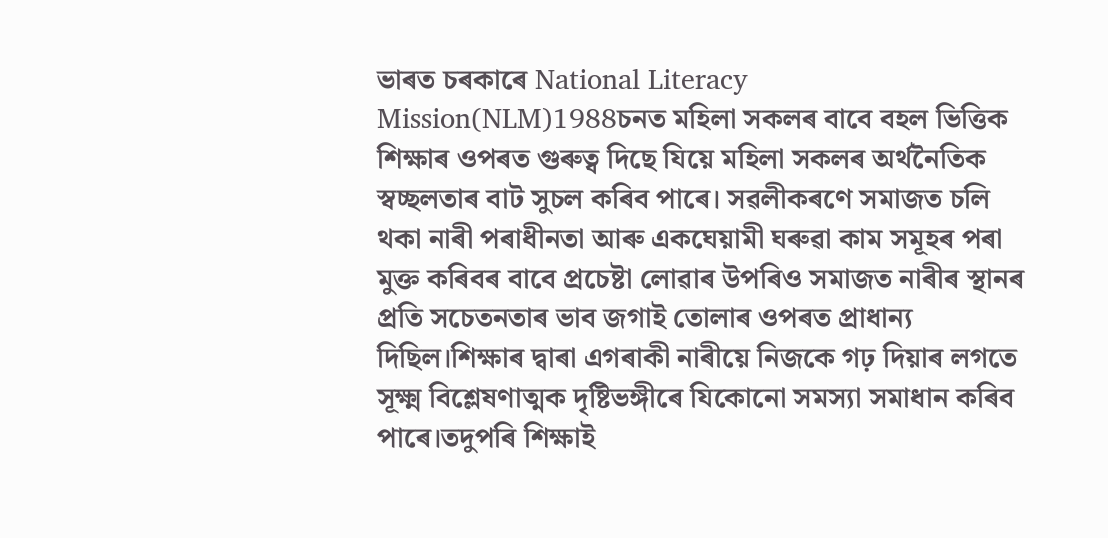ভাৰত চৰকাৰে National Literacy Mission(NLM)1988চনত মহিলা সকলৰ বাবে বহল ভিত্তিক শিক্ষাৰ ওপৰত গুৰুত্ব দিছে যিয়ে মহিলা সকলৰ অৰ্থনৈতিক স্বচ্ছলতাৰ বাট সুচল কৰিব পাৰে। সৱলীকৰণে সমাজত চলি থকা নাৰী পৰাধীনতা আৰু একঘেয়ামী ঘৰুৱা কাম সমূহৰ পৰা মুক্ত কৰিবৰ বাবে প্ৰচেষ্টা লোৱাৰ উপৰিও সমাজত নাৰীৰ স্থানৰ প্ৰতি সচেতনতাৰ ভাব জগাই তোলাৰ ওপৰত প্ৰাধান্য দিছিল।শিক্ষাৰ দ্বাৰা এগৰাকী নাৰীয়ে নিজকে গঢ় দিয়াৰ লগতে সূক্ষ্ম বিশ্লেষণাত্মক দৃষ্টিভঙ্গীৰে যিকোনো সমস্যা সমাধান কৰিব পাৰে।তদুপৰি শিক্ষাই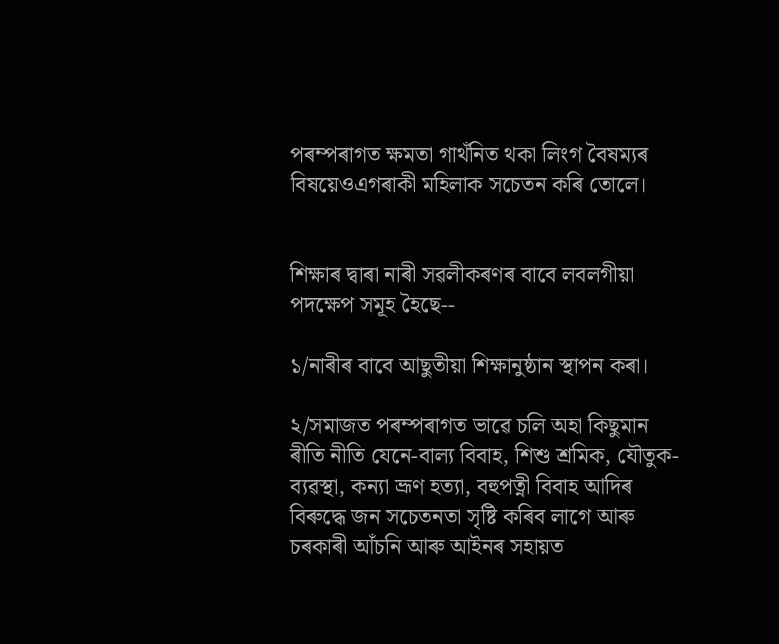পৰম্পৰাগত ক্ষমতা গাথঁনিত থকা লিংগ বৈষম্যৰ বিষয়েওএগৰাকী মহিলাক সচেতন কৰি তোলে।


শিক্ষাৰ দ্বাৰা নাৰী সৱলীকৰণৰ বাবে লবলগীয়া পদক্ষেপ সমূহ হৈছে--

১/নাৰীৰ বাবে আছুতীয়া শিক্ষানুষ্ঠান স্থাপন কৰা।

২/সমাজত পৰম্পৰাগত ভাৱে চলি অহা কিছুমান ৰীতি নীতি যেনে-বাল্য বিবাহ, শিশু শ্রমিক, যৌতুক-ব্যৱস্থা, কন্যা ভ্ৰূণ হত্যা, বহুপত্নী বিবাহ আদিৰ বিৰুদ্ধে জন সচেতনতা সৃষ্টি কৰিব লাগে আৰু চৰকাৰী আঁচনি আৰু আইনৰ সহায়ত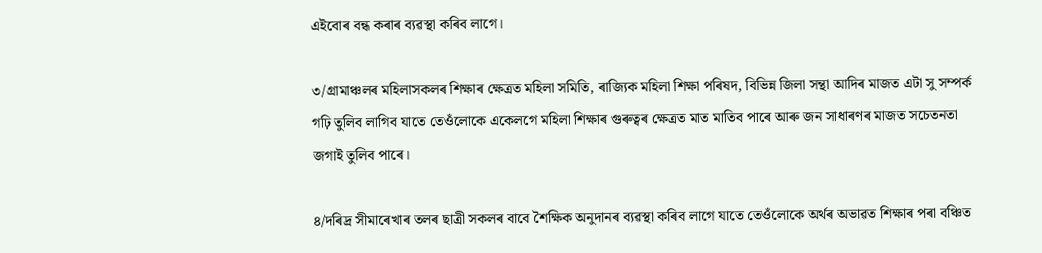এইবোৰ বন্ধ কৰাৰ ব্যৱস্থা কৰিব লাগে।

৩/গ্ৰামাঞ্চলৰ মহিলাসকলৰ শিক্ষাৰ ক্ষেত্ৰত মহিলা সমিতি, ৰাজ্যিক মহিলা শিক্ষা পৰিষদ, বিভিন্ন জিলা সন্থা আদিৰ মাজত এটা সু সম্পৰ্ক গঢ়ি তুলিব লাগিব যাতে তেওঁলোকে একেলগে মহিলা শিক্ষাৰ গুৰুত্বৰ ক্ষেত্ৰত মাত মাতিব পাৰে আৰু জন সাধাৰণৰ মাজত সচেতনতা জগাই তুলিব পাৰে।

৪/দৰিদ্ৰ সীমাৰেখাৰ তলৰ ছাত্ৰী সকলৰ বাবে শৈক্ষিক অনুদানৰ ব্যৱস্থা কৰিব লাগে যাতে তেওঁলোকে অৰ্থৰ অভাৱত শিক্ষাৰ পৰা বঞ্চিত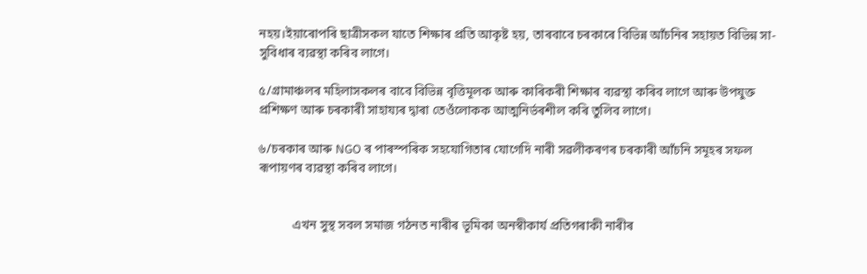নহয়।ইয়াৰোপৰি ছাত্ৰীসকল যাতে শিক্ষাৰ প্ৰতি আকৃষ্ট হয়, তাৰবাবে চৰকাৰে বিভিন্ন আঁচনিৰ সহায়ত বিভিন্ন সা-সুবিধাৰ ব্যৱস্থা কৰিব লাগে।

৫/গ্ৰামাঞ্চলৰ মহিলাসকলৰ বাবে বিভিন্ন বৃত্তিমূলক আৰু কাৰিকৰী শিক্ষাৰ ব্যৱস্থা কৰিব লাগে আৰু উপযুক্ত প্ৰশিক্ষণ আৰু চৰকাৰী সাহায্যৰ দ্বাৰা তেওঁলোকক আত্মনির্ভৰশীল কৰি তুলিব লাগে।

৬/চৰকাৰ আৰু NGO ৰ পাৰস্পৰিক সহযোগিতাৰ যোগেদি নাৰী সৱলীকৰণৰ চৰকাৰী আঁচনি সমূহৰ সফল ৰূপায়ণৰ ব্যৱস্থা কৰিব লাগে।


           এখন সুস্থ সবল সমাজ গঠনত নাৰীৰ ভূমিকা অনস্বীকাৰ্য প্ৰতিগৰাকী নাৰীৰ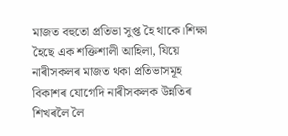মাজত বহুতো প্ৰতিভা সুপ্ত হৈ থাকে।শিক্ষা হৈছে এক শক্তিশালী আহিলা, যিয়ে নাৰীসকলৰ মাজত থকা প্ৰতিভাসমূহ বিকাশৰ যোগেদি নাৰীসকলক উন্নতিৰ শিখৰলৈ লৈ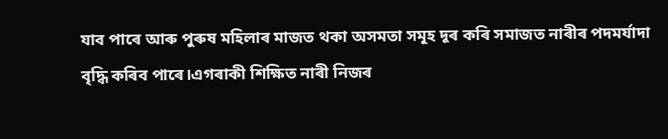যাব পাৰে আৰু পুৰুষ মহিলাৰ মাজত থকা অসমতা সমূহ দূৰ কৰি সমাজত নাৰীৰ পদমৰ্যাদা বৃদ্ধি কৰিব পাৰে।এগৰাকী শিক্ষিত নাৰী নিজৰ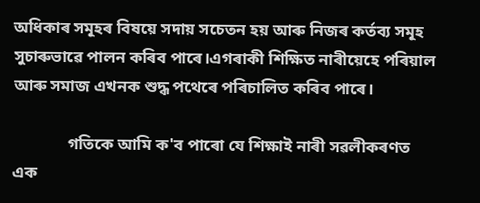অধিকাৰ সমূহৰ বিষয়ে সদায় সচেতন হয় আৰু নিজৰ কৰ্তব্য সমূহ সুচাৰুভাৱে পালন কৰিব পাৰে।এগৰাকী শিক্ষিত নাৰীয়েহে পৰিয়াল আৰু সমাজ এখনক শুদ্ধ পথেৰে পৰিচালিত কৰিব পাৰে।

             গতিকে আমি ক'ব পাৰো যে শিক্ষাই নাৰী সৱলীকৰণত এক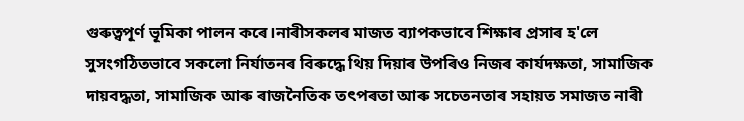গুৰুত্বপূৰ্ণ ভূমিকা পালন কৰে।নাৰীসকলৰ মাজত ব্যাপকভাবে শিক্ষাৰ প্ৰসাৰ হ'লে সুসংগঠিতভাবে সকলো নিৰ্যাতনৰ বিৰুদ্ধে থিয় দিয়াৰ উপৰিও নিজৰ কাৰ্যদক্ষতা, সামাজিক দায়বদ্ধতা, সামাজিক আৰু ৰাজনৈতিক তৎপৰতা আৰু সচেতনতাৰ সহায়ত সমাজত নাৰী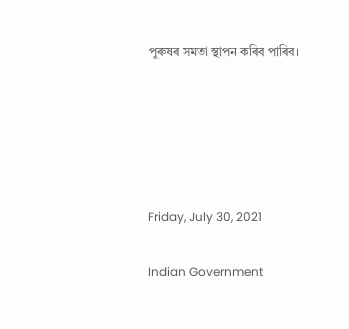পুৰুষৰ সমতা স্থাপন কৰিব পাৰিব।





Friday, July 30, 2021

Indian Government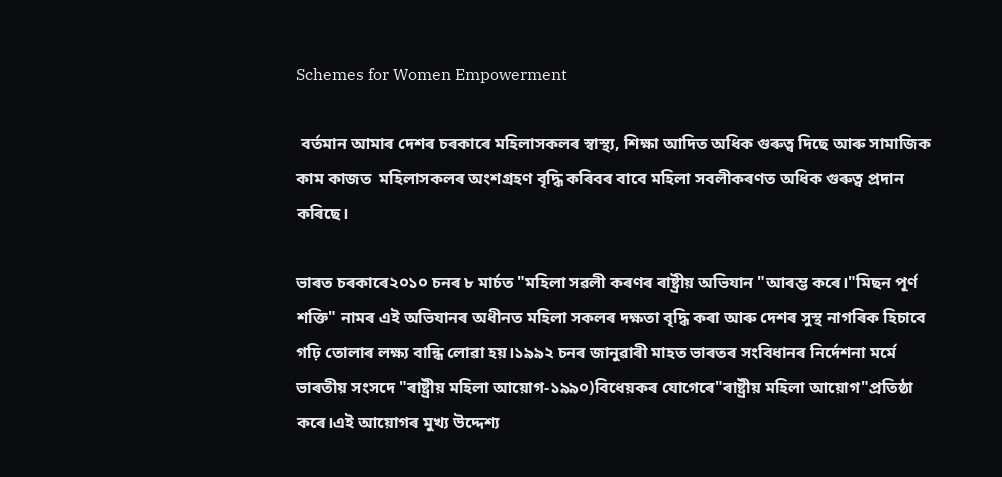Schemes for Women Empowerment

 বৰ্তমান আমাৰ দেশৰ চৰকাৰে মহিলাসকলৰ স্বাস্থ্য, শিক্ষা আদিত অধিক গুৰুত্ব দিছে আৰু সামাজিক কাম কাজত  মহিলাসকলৰ অংশগ্ৰহণ বৃদ্ধি কৰিবৰ বাবে মহিলা সবলীকৰণত অধিক গুৰুত্ব প্ৰদান কৰিছে।

ভাৰত চৰকাৰে২০১০ চনৰ ৮ মাৰ্চত "মহিলা সৱলী কৰণৰ ৰাষ্ট্ৰীয় অভিযান "আৰম্ভ কৰে।"মিছন পূৰ্ণ শক্তি" নামৰ এই অভিযানৰ অধীনত মহিলা সকলৰ দক্ষতা বৃদ্ধি কৰা আৰু দেশৰ সুস্থ নাগৰিক হিচাবে গঢ়ি তোলাৰ লক্ষ্য বান্ধি লোৱা হয়।১৯৯২ চনৰ জানুৱাৰী মাহত ভাৰতৰ সংবিধানৰ নিৰ্দেশনা মৰ্মে ভাৰতীয় সংসদে "ৰাষ্ট্ৰীয় মহিলা আয়োগ-১৯৯০)বিধেয়কৰ যোগেৰে"ৰাষ্ট্ৰীয় মহিলা আয়োগ"প্ৰতিষ্ঠা কৰে।এই আয়োগৰ মুখ্য উদ্দেশ্য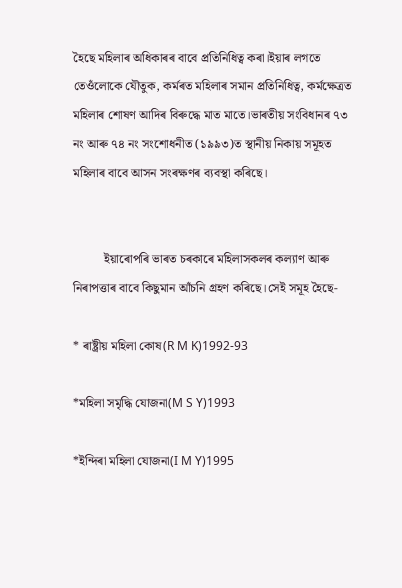হৈছে মহিলাৰ অধিকাৰৰ বাবে প্ৰতিনিধিত্ব কৰা।ইয়াৰ লগতে তেওঁলোকে যৌতুক, কৰ্মৰত মহিলাৰ সমান প্ৰতিনিধিত্ব, কৰ্মক্ষেত্ৰত মহিলাৰ শোষণ আদিৰ বিৰুদ্ধে মাত মাতে।ভাৰতীয় সংবিধানৰ ৭৩ নং আৰু ৭৪ নং সংশোধনীত (১৯৯৩)ত স্থানীয় নিকায় সমূহত মহিলাৰ বাবে আসন সংৰক্ষণৰ ব্যবস্থা কৰিছে।


          ইয়াৰোপৰি ভাৰত চৰকাৰে মহিলাসকলৰ কল্যাণ আৰু নিৰাপত্তাৰ বাবে কিছুমান আঁচনি গ্ৰহণ কৰিছে।সেই সমূহ হৈছে-

* ৰাষ্ট্ৰীয় মহিলা কোষ(R M K)1992-93

*মহিলা সমৃদ্ধি যোজনা(M S Y)1993

*ইন্দিৰা মহিলা যোজনা(I M Y)1995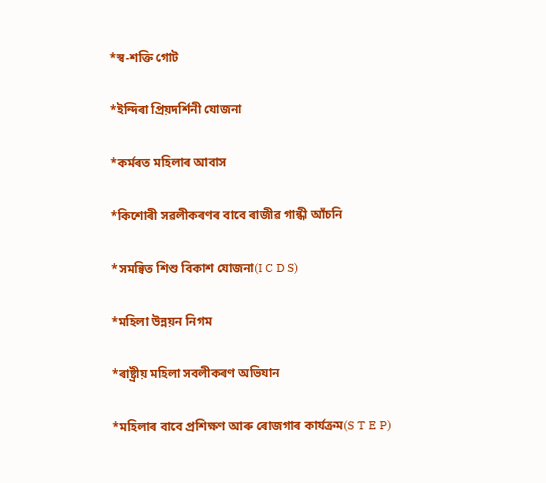*স্ব-শক্তি গোট

*ইন্দিৰা প্ৰিয়দর্শিনী যোজনা

*কৰ্মৰত মহিলাৰ আবাস

*কিশোৰী সৱলীকৰণৰ বাবে ৰাজীৱ গান্ধী আঁচনি

*সমন্বিত শিশু বিকাশ যোজনা(I C D S)

*মহিলা উন্নয়ন নিগম

*ৰাষ্ট্ৰীয় মহিলা সবলীকৰণ অভিযান

*মহিলাৰ বাবে প্ৰশিক্ষণ আৰু ৰোজগাৰ কাৰ্যক্ৰম(S T E P)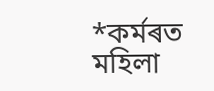*কৰ্মৰত মহিলা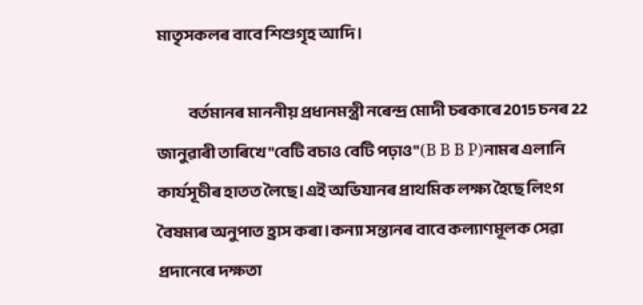মাতৃসকলৰ বাবে শিশুগৃহ আদি।

            বৰ্তমানৰ মাননীয় প্ৰধানমন্ত্ৰী নৰেন্দ্ৰ মোদী চৰকাৰে 2015 চনৰ 22 জানুৱাৰী তাৰিখে"বেটি বচাও বেটি পঢ়াও"(B B B P)নামৰ এলানি কাৰ্যসূচীৰ হাতত লৈছে।এই অভিযানৰ প্ৰাথমিক লক্ষ্য হৈছে লিংগ বৈষম্যৰ অনুপাত হ্ৰাস কৰা।কন্যা সন্তানৰ বাবে কল্যাণমূলক সেৱা প্ৰদানেৰে দক্ষতা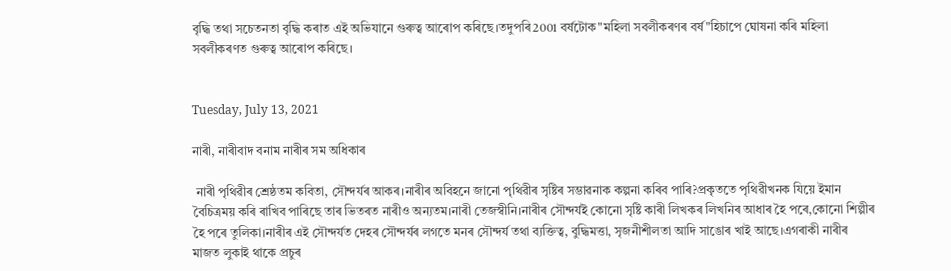বৃদ্ধি তথা সচেতনতা বৃদ্ধি কৰাত এই অভিযানে গুৰুত্ব আৰোপ কৰিছে।তদুপৰি2001 বৰ্ষটোক"মহিলা সবলীকৰণৰ বৰ্ষ"হিচাপে ঘোষনা কৰি মহিলা সবলীকৰণত গুৰুত্ব আৰোপ কৰিছে।


Tuesday, July 13, 2021

নাৰী, নাৰীবাদ বনাম নাৰীৰ সম অধিকাৰ

 নাৰী পৃথিৱীৰ শ্ৰেষ্ঠতম কবিতা, সৌন্দৰ্যৰ আকৰ।নাৰীৰ অবিহনে জানো পৃথিৱীৰ সৃষ্টিৰ সম্ভাৱনাক কল্পনা কৰিব পাৰি?প্ৰকৃততে পৃথিৱীখনক যিয়ে ইমান বৈচিত্ৰময় কৰি ৰাখিব পাৰিছে তাৰ ভিতৰত নাৰীও অন্যতম।নাৰী তেজস্বীনি।নাৰীৰ সৌন্দৰ্যই কোনো সৃষ্টি কাৰী লিখকৰ লিখনিৰ আধাৰ হৈ পৰে,কোনো শিল্পীৰ হৈ পৰে তুলিকা।নাৰীৰ এই সৌন্দৰ্যত দেহৰ সৌন্দৰ্যৰ লগতে মনৰ সৌন্দৰ্য তথা ব্যক্তিত্ব, বুদ্ধিমত্তা, সৃজনীশীলতা আদি সাঙোৰ খাই আছে।এগৰাকী নাৰীৰ মাজত লুকাই থাকে প্ৰচুৰ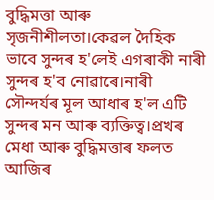বুদ্ধিমত্তা আৰু সৃজনীশীলতা।কেৱল দৈহিক ভাবে সুন্দৰ হ'লেই এগৰাকী নাৰী সুন্দৰ হ'ব নোৱাৰে।নাৰী সৌন্দৰ্যৰ মূল আধাৰ হ'ল এটি সুন্দৰ মন আৰু ব্যক্তিত্ব।প্ৰখৰ মেধা আৰু বুদ্ধিমত্তাৰ ফলত আজিৰ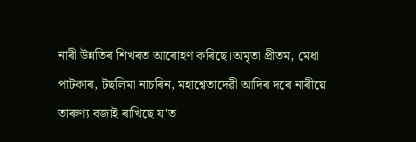নাৰী উন্নতিৰ শিখৰত আৰোহণ কৰিছে।অমৃতা প্ৰীতম, মেধা পাটকাৰ, টছলিমা নাচৰিন, মহাশ্বেতাদেৱী আদিৰ দৰে নাৰীয়ে তাৰুণ্য বজাই ৰাখিছে য'ত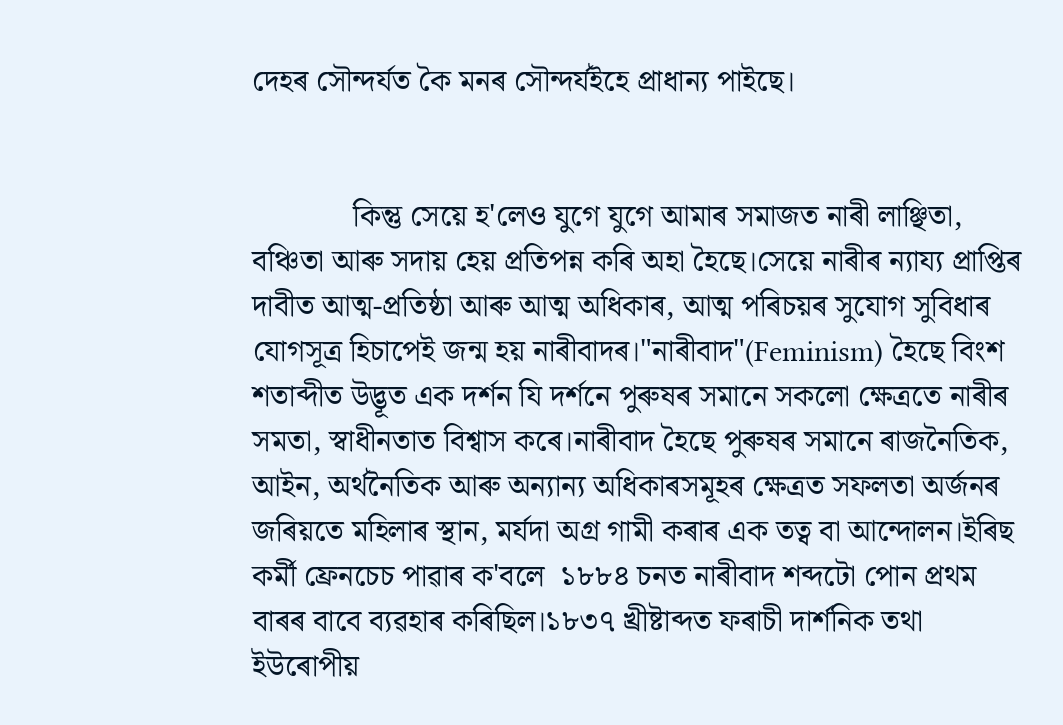দেহৰ সৌন্দৰ্যত কৈ মনৰ সৌন্দৰ্যইহে প্ৰাধান্য পাইছে।


             কিন্তু সেয়ে হ'লেও যুগে যুগে আমাৰ সমাজত নাৰী লাঞ্ছিতা, বঞ্চিতা আৰু সদায় হেয় প্ৰতিপন্ন কৰি অহা হৈছে।সেয়ে নাৰীৰ ন্যায্য প্ৰাপ্তিৰ দাবীত আত্ম-প্ৰতিষ্ঠা আৰু আত্ম অধিকাৰ, আত্ম পৰিচয়ৰ সুযোগ সুবিধাৰ যোগসূত্ৰ হিচাপেই জন্ম হয় নাৰীবাদৰ।"নাৰীবাদ"(Feminism) হৈছে বিংশ শতাব্দীত উদ্ভূত এক দৰ্শন যি দৰ্শনে পুৰুষৰ সমানে সকলো ক্ষেত্ৰতে নাৰীৰ সমতা, স্বাধীনতাত বিশ্বাস কৰে।নাৰীবাদ হৈছে পুৰুষৰ সমানে ৰাজনৈতিক, আইন, অৰ্থনৈতিক আৰু অন্যান্য অধিকাৰসমূহৰ ক্ষেত্ৰত সফলতা অর্জনৰ জৰিয়তে মহিলাৰ স্থান, মৰ্যদা অগ্ৰ গামী কৰাৰ এক তত্ব বা আন্দোলন।ইৰিছ কৰ্মী ফ্ৰেনচেচ পাৱাৰ ক'বলে  ১৮৮৪ চনত নাৰীবাদ শব্দটো পোন প্ৰথম বাৰৰ বাবে ব্যৱহাৰ কৰিছিল।১৮৩৭ খ্ৰীষ্টাব্দত ফৰাচী দাৰ্শনিক তথা ইউৰোপীয়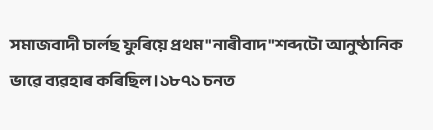সমাজবাদী চাৰ্লছ ফুৰিয়ে প্ৰথম"নাৰীবাদ"শব্দটো আনুষ্ঠানিক ভাৱে ব্যৱহাৰ কৰিছিল।১৮৭১ চনত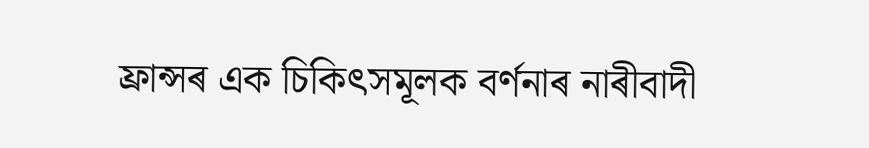ফ্ৰান্সৰ এক চিকিৎসমূলক বৰ্ণনাৰ নাৰীবাদী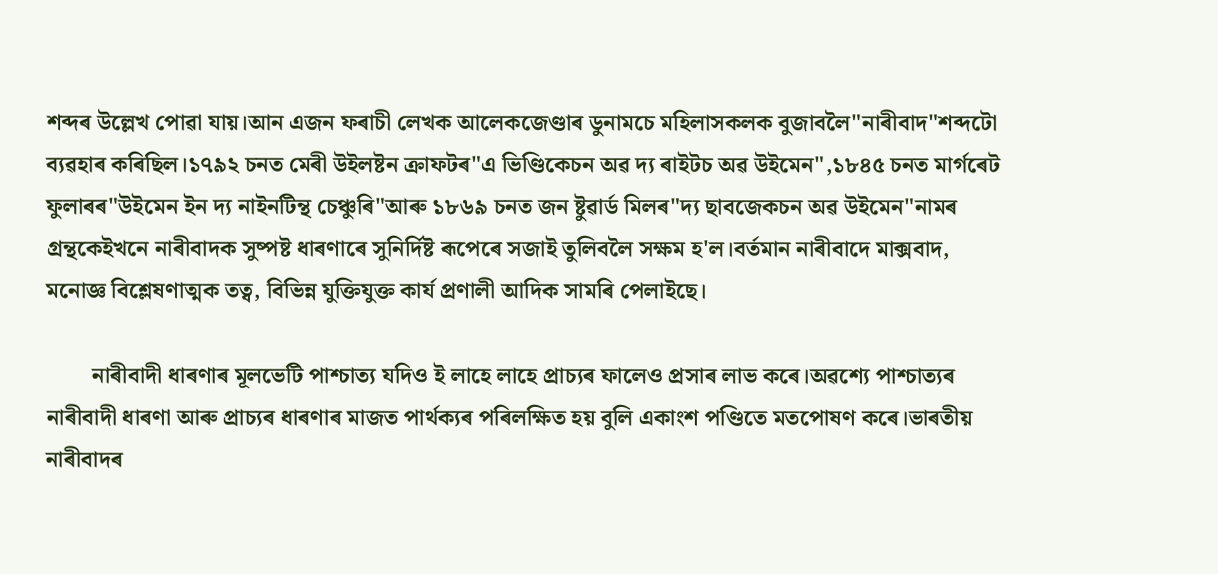শব্দৰ উল্লেখ পোৱা যায়।আন এজন ফৰাচী লেখক আলেকজেণ্ডাৰ ডুনামচে মহিলাসকলক বুজাবলৈ"নাৰীবাদ"শব্দটো ব্যৱহাৰ কৰিছিল।১৭৯২ চনত মেৰী উইলষ্টন ক্ৰাফটৰ"এ ভিণ্ডিকেচন অৱ দ্য ৰাইটচ অৱ উইমেন",১৮৪৫ চনত মাৰ্গৰেট ফুলাৰৰ"উইমেন ইন দ্য নাইনটিন্থ চেঞ্চুৰি"আৰু ১৮৬৯ চনত জন ষ্টুৱাৰ্ড মিলৰ"দ্য ছাবজেকচন অৱ উইমেন"নামৰ গ্ৰন্থকেইখনে নাৰীবাদক সুষ্পষ্ট ধাৰণাৰে সুনিৰ্দিষ্ট ৰূপেৰে সজাই তুলিবলৈ সক্ষম হ'ল।বৰ্তমান নাৰীবাদে মাক্সবাদ, মনোজ্ঞ বিশ্লেষণাত্মক তত্ব, বিভিন্ন যুক্তিযুক্ত কাৰ্য প্ৰণালী আদিক সামৰি পেলাইছে।

        নাৰীবাদী ধাৰণাৰ মূলভেটি পাশ্চাত্য যদিও ই লাহে লাহে প্ৰাচ্যৰ ফালেও প্ৰসাৰ লাভ কৰে।অৱশ্যে পাশ্চাত্যৰ নাৰীবাদী ধাৰণা আৰু প্ৰাচ্যৰ ধাৰণাৰ মাজত পাৰ্থক্যৰ পৰিলক্ষিত হয় বুলি একাংশ পণ্ডিতে মতপোষণ কৰে।ভাৰতীয় নাৰীবাদৰ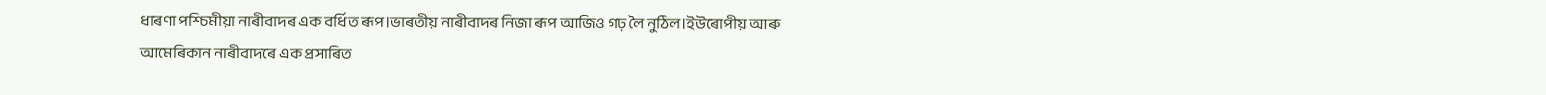ধাৰণা পশ্চিমীয়া নাৰীবাদৰ এক বৰ্ধিত ৰূপ।ভাৰতীয় নাৰীবাদৰ নিজা ৰূপ আজিও গঢ় লৈ নুঠিল।ইউৰোপীয় আৰু আমেৰিকান নাৰীবাদৰে এক প্ৰসাৰিত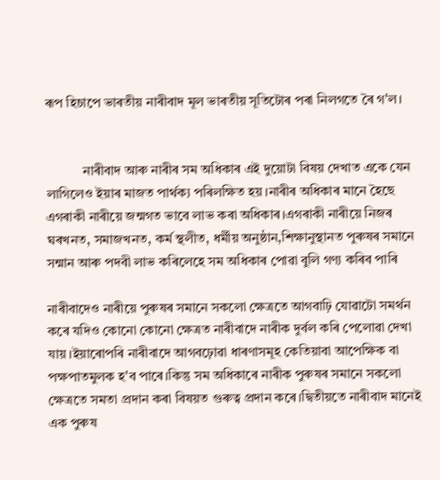ৰূপ হিচাপে ভাৰতীয় নাৰীবাদ মূল ভাৰতীয় সূতিটোৰ পৰা নিলগতে ৰৈ গ'ল।


           নাৰীবাদ আৰু নাৰীৰ সম অধিকাৰ এই দুয়োটা বিষয় দেখাত একে যেন লাগিলেও ইয়াৰ মাজত পাৰ্থক্য পৰিলক্ষিত হয়।নাৰীৰ অধিকাৰ মানে হৈছে এগৰাকী নাৰীয়ে জন্মগত ভাবে লাভ কৰা অধিকাৰ।এগৰাকী নাৰীয়ে নিজৰ ঘৰখনত, সমাজখনত, কৰ্ম স্থলীত, ধৰ্মীয় অনুষ্ঠান,শিক্ষানুস্থানত পুৰুষৰ সমানে সন্মান আৰু পদবী লাভ কৰিলেহে সম অধিকাৰ পোৱা বুলি গণ্য কৰিব পাৰি

নাৰীবাদেও নাৰীয়ে পুৰুষৰ সমানে সকলো ক্ষেত্ৰতে আগবাঢ়ি যোৱাটো সমৰ্থন কৰে যদিও কোনো কোনো ক্ষেত্ৰত নাৰীবাদে নাৰীক দুৰ্বল কৰি পেলোৱা দেখা যায়।ইয়াৰোপৰি নাৰীবাদে আগবঢ়োৱা ধাৰণাসমূহ কেতিয়াবা আপেক্ষিক বা পক্ষপাতমুলক হ'ব পাৰে।কিন্তু সম অধিকাৰে নাৰীক পুৰুষৰ সমানে সকলো ক্ষেত্ৰতে সমতা প্ৰদান কৰা বিষয়ত গুৰুত্ব প্ৰদান কৰে।দ্বিতীয়তে নাৰীবাদ মানেই এক পুৰুষ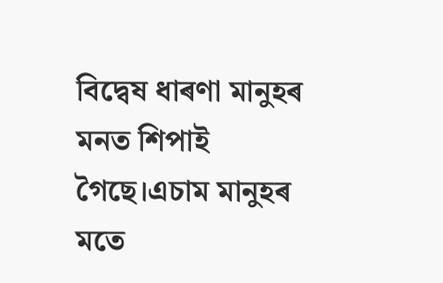বিদ্বেষ ধাৰণা মানুহৰ মনত শিপাই গৈছে।এচাম মানুহৰ মতে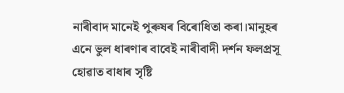নাৰীবাদ মানেই পুৰুষৰ বিৰোধিতা কৰা।মানুহৰ এনে ভুল ধাৰণাৰ বাবেই নাৰীবাদী দৰ্শন ফলপ্ৰসূ হোৱাত বাধাৰ সৃষ্টি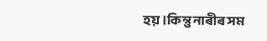হয়।কিন্তু নাৰীৰ সম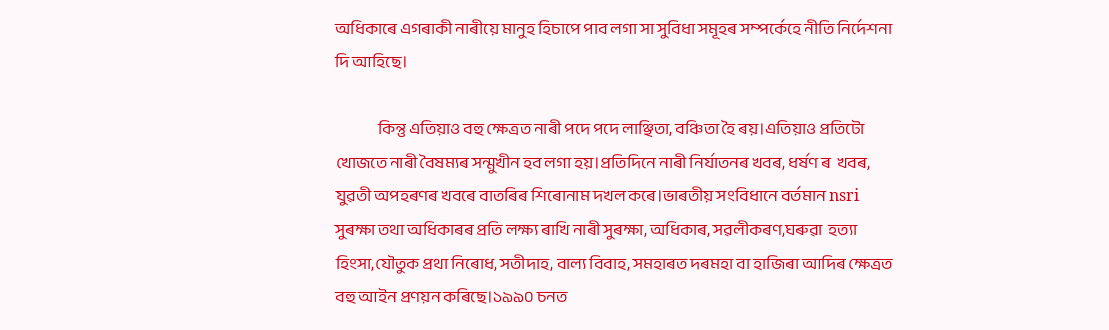অধিকাৰে এগৰাকী নাৰীয়ে মানুহ হিচাপে পাব লগা সা সুবিধা সমূহৰ সম্পর্কেহে নীতি নিৰ্দেশনা দি আহিছে।

               কিন্তু এতিয়াও বহু ক্ষেত্ৰত নাৰী পদে পদে লাঞ্ছিতা, বঞ্চিতা হৈ ৰয়।এতিয়াও প্ৰতিটো খোজতে নাৰী বৈষম্যৰ সন্মুখীন হব লগা হয়।প্ৰতিদিনে নাৰী নিৰ্যাতনৰ খবৰ, ধৰ্ষণ ৰ  খবৰ, যুৱতী অপহৰণৰ খবৰে বাতৰিৰ শিৰোনাম দখল কৰে।ভাৰতীয় সংবিধানে বৰ্তমান nsri সুৰক্ষা তথা অধিকাৰৰ প্ৰতি লক্ষ্য ৰাখি নাৰী সুৰক্ষা, অধিকাৰ, সৱলীকৰণ,ঘৰুৱা  হত্যা হিংসা,যৌতুক প্ৰথা নিৰোধ, সতীদাহ, বাল্য বিবাহ, সমহাৰত দৰমহা বা হাজিৰা আদিৰ ক্ষেত্ৰত বহু আইন প্ৰণয়ন কৰিছে।১৯৯০ চনত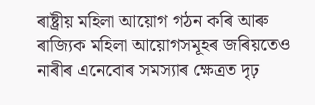ৰাষ্ট্ৰীয় মহিলা আয়োগ গঠন কৰি আৰু ৰাজ্যিক মহিলা আয়োগসমূহৰ জৰিয়তেও নাৰীৰ এনেবোৰ সমস্যাৰ ক্ষেত্ৰত দৃঢ়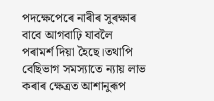পদক্ষেপেৰে নাৰীৰ সুৰক্ষাৰ বাবে আগবাঢ়ি যাবলৈ পৰামৰ্শ দিয়া হৈছে।তথাপি বেছিভাগ সমস্যাতে ন্যায় লাভ কৰাৰ ক্ষেত্ৰত আশানুৰূপ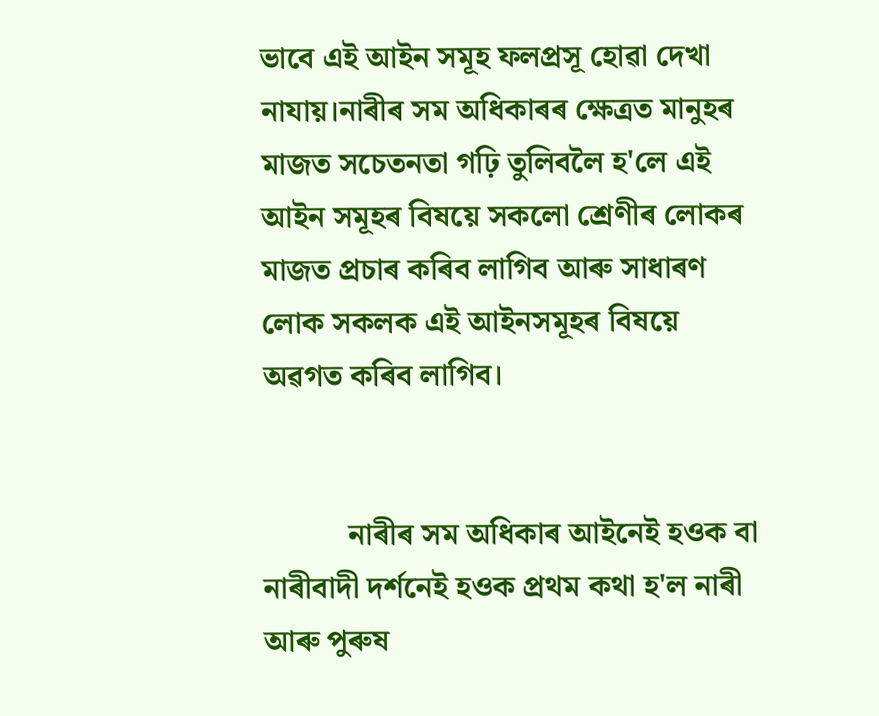ভাবে এই আইন সমূহ ফলপ্ৰসূ হোৱা দেখা নাযায়।নাৰীৰ সম অধিকাৰৰ ক্ষেত্ৰত মানুহৰ মাজত সচেতনতা গঢ়ি তুলিবলৈ হ'লে এই আইন সমূহৰ বিষয়ে সকলো শ্ৰেণীৰ লোকৰ মাজত প্ৰচাৰ কৰিব লাগিব আৰু সাধাৰণ লোক সকলক এই আইনসমূহৰ বিষয়ে অৱগত কৰিব লাগিব।


           নাৰীৰ সম অধিকাৰ আইনেই হওক বা নাৰীবাদী দৰ্শনেই হওক প্ৰথম কথা হ'ল নাৰী আৰু পুৰুষ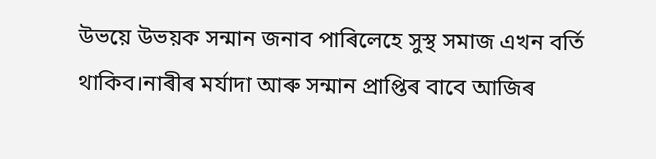উভয়ে উভয়ক সন্মান জনাব পাৰিলেহে সুস্থ সমাজ এখন বৰ্তি থাকিব।নাৰীৰ মৰ্যাদা আৰু সন্মান প্ৰাপ্তিৰ বাবে আজিৰ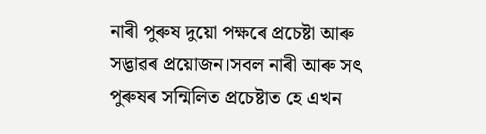নাৰী পুৰুষ দুয়ো পক্ষৰে প্ৰচেষ্টা আৰু সদ্ভাৱৰ প্ৰয়োজন।সবল নাৰী আৰু সৎ পুৰুষৰ সন্মিলিত প্ৰচেষ্টাত হে এখন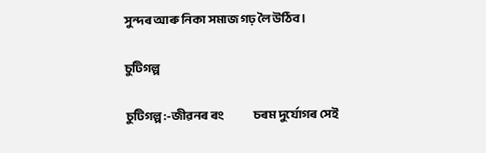সুন্দৰ আৰু নিকা সমাজ গঢ় লৈ উঠিব।

চুটিগল্প

চুটিগল্প:-জীৱনৰ ৰং               চৰম দুৰ্যোগৰ সেই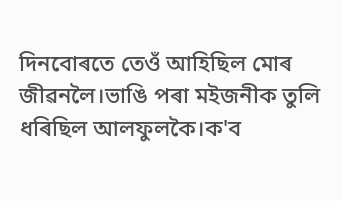দিনবোৰতে তেওঁ আহিছিল মোৰ জীৱনলৈ।ভাঙি পৰা মইজনীক তুলি ধৰিছিল আলফুলকৈ।ক'ব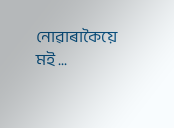নোৱাৰাকৈয়ে মই ...